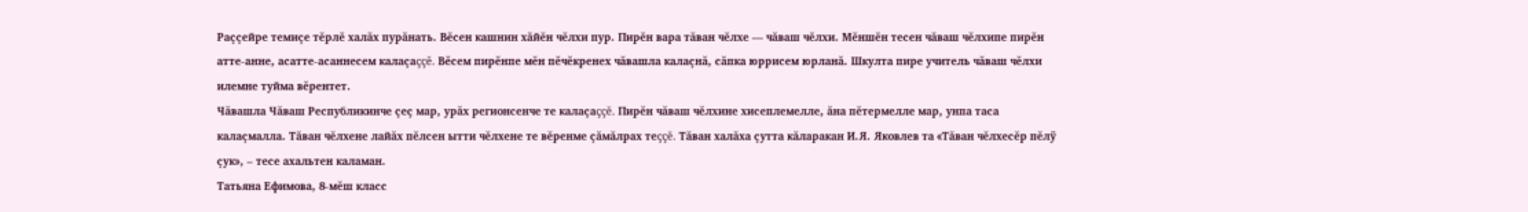Раççейре темиçе тĕрлĕ халăх пурăнать. Вĕсен кашнин хăйĕн чĕлхи пур. Пирĕн вара тăван чĕлхе — чăваш чĕлхи. Мĕншĕн тесен чăваш чĕлхипе пирĕн атте-анне, асатте-асаннесем калаçаççĕ. Вĕсем пирĕнпе мĕн пĕчĕкренех чăвашла калаçнă, сăпка юррисем юрланă. Шкулта пире учитель чăваш чĕлхи илемне туйма вĕрентет.
Чăвашла Чăваш Республикинче çеç мар, урăх регионсенче те калаçаççĕ. Пирĕн чăваш чĕлхине хисеплемелле, ăна пĕтермелле мар, унпа таса калаçмалла. Тăван чĕлхене лайăх пĕлсен ытти чĕлхене те вĕренме çăмăлрах теççĕ. Тăван халăха çутта кăларакан И.Я. Яковлев та «Тăван чĕлхесĕр пĕлÿ çук», – тесе ахальтен каламан.
Татьяна Ефимова, 8-мĕш класс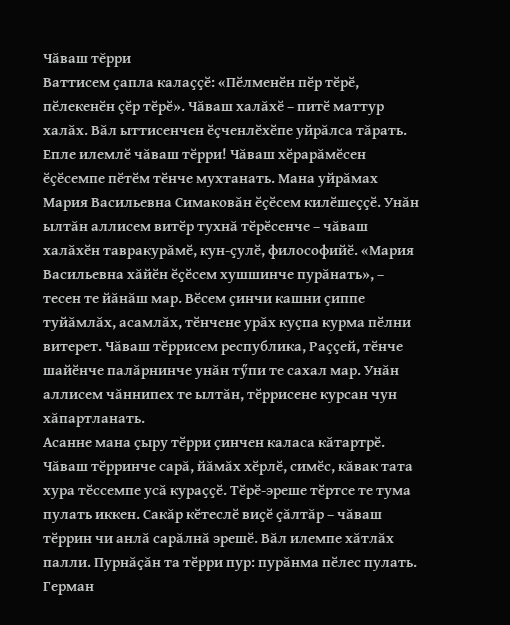Чăваш тĕрри
Ваттисем ҫапла калаҫҫӗ: «Пӗлменӗн пӗр тӗрӗ, пӗлекенӗн ҫӗр тӗрӗ». Чăваш халăхӗ – питӗ маттур халăх. Вăл ыттисенчен ӗҫченлӗхӗпе уйрăлса тăрать. Епле илемлӗ чăваш тӗрри! Чăваш хӗрарăмӗсен ӗҫӗсемпе пӗтӗм тӗнче мухтанать. Мана уйрăмах Мария Васильевна Симаковăн ӗҫӗсем килӗшеҫҫӗ. Унăн ылтăн аллисем витӗр тухнă тӗрӗсенче – чăваш халăхӗн тавракурăмӗ, кун-ҫулӗ, философийӗ. «Мария Васильевна хăйӗн ӗҫӗсем хушшинче пурăнать», – тесен те йăнăш мар. Вӗсем ҫинчи кашни ҫиппе туйăмлăх, асамлăх, тӗнчене урăх куҫпа курма пӗлни витерет. Чăваш тӗррисем республика, Раҫҫей, тӗнче шайӗнче палăрнинче унăн тӳпи те сахал мар. Унăн аллисем чăннипех те ылтăн, тӗррисене курсан чун хăпартланать.
Асанне мана ҫыру тӗрри ҫинчен каласа кăтартрӗ. Чăваш тӗрринче сарă, йăмăх хӗрлӗ, симӗс, кăвак тата хура тӗссемпе усă кураҫҫӗ. Тӗрӗ-эреше тӗртсе те тума пулать иккен. Сакăр кӗтеслӗ виҫӗ ҫăлтăр – чăваш тӗррин чи анлă сарăлнă эрешӗ. Вăл илемпе хăтлăх палли. Пурнăҫăн та тӗрри пур: пурăнма пӗлес пулать.
Герман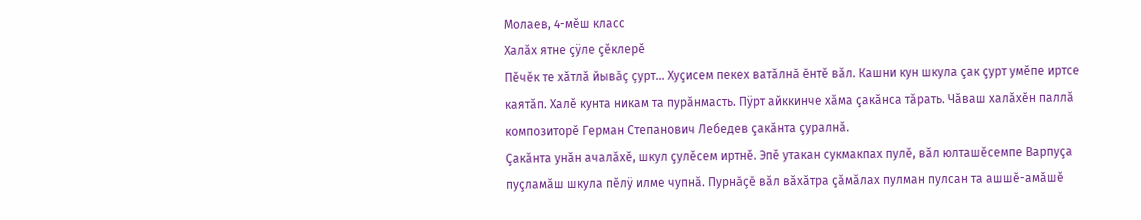Молаев, 4-мĕш класс
Халăх ятне çÿле çĕклерĕ
Пĕчĕк те хăтлă йывăç çурт… Хуçисем пекех ватăлнă ĕнтĕ вăл. Кашни кун шкула çак çурт умĕпе иртсе каятăп. Халĕ кунта никам та пурăнмасть. Пÿрт айккинче хăма çакăнса тăрать. Чăваш халăхĕн паллă композиторĕ Герман Степанович Лебедев çакăнта çуралнă.
Çакăнта унăн ачалăхĕ, шкул çулĕсем иртнĕ. Эпĕ утакан сукмакпах пулĕ, вăл юлташĕсемпе Варпуçа пуçламăш шкула пĕлÿ илме чупнă. Пурнăçĕ вăл вăхăтра çăмăлах пулман пулсан та ашшĕ-амăшĕ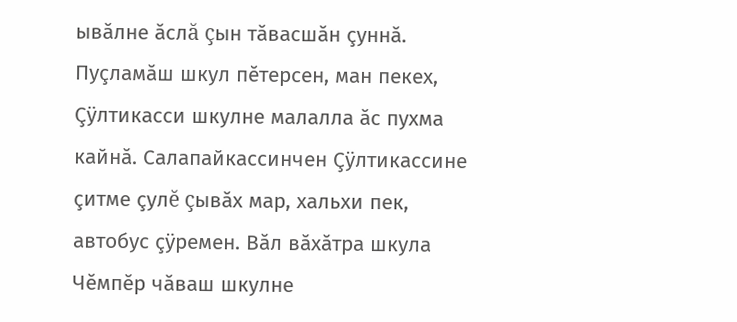ывăлне ăслă çын тăвасшăн çуннă. Пуçламăш шкул пĕтерсен, ман пекех, Çÿлтикасси шкулне малалла ăс пухма кайнă. Салапайкассинчен Çÿлтикассине çитме çулĕ çывăх мар, хальхи пек, автобус çÿремен. Вăл вăхăтра шкула Чĕмпĕр чăваш шкулне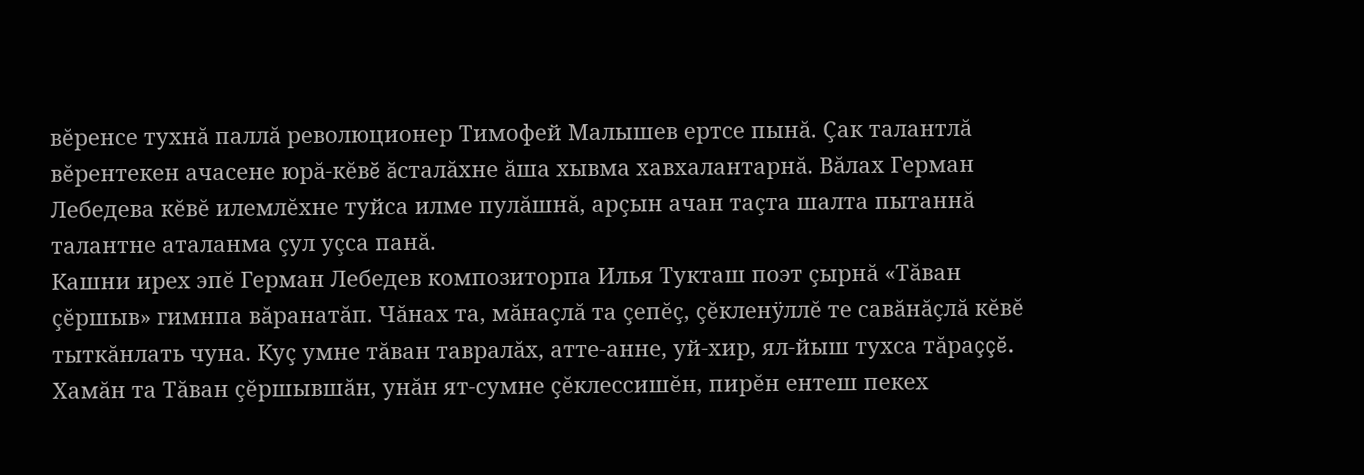вĕренсе тухнă паллă революционер Тимофей Малышев ертсе пынă. Çак талантлă вĕрентекен ачасене юрă-кĕвĕ ăсталăхне ăша хывма хавхалантарнă. Вăлах Герман Лебедева кĕвĕ илемлĕхне туйса илме пулăшнă, арçын ачан таçта шалта пытаннă талантне аталанма çул уçса панă.
Кашни ирех эпĕ Герман Лебедев композиторпа Илья Тукташ поэт çырнă «Тăван çĕршыв» гимнпа вăранатăп. Чăнах та, мăнаçлă та çепĕç, çĕкленÿллĕ те савăнăçлă кĕвĕ тыткăнлать чуна. Куç умне тăван тавралăх, атте-анне, уй-хир, ял-йыш тухса тăраççĕ. Хамăн та Тăван çĕршывшăн, унăн ят-сумне çĕклессишĕн, пирĕн ентеш пекех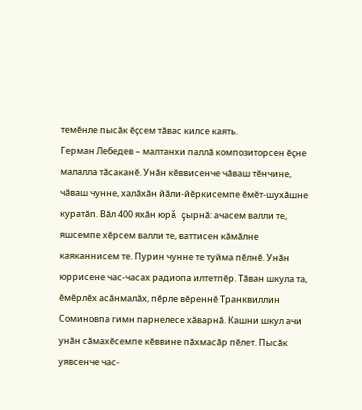темĕнле пысăк ĕçсем тăвас килсе каять.
Герман Лебедев – малтанхи паллă композиторсен ĕçне малалла тăсаканĕ. Унăн кĕввисенче чăваш тĕнчине, чăваш чунне, халăхăн йăли-йĕркисемпе ĕмĕт-шухăшне куратăп. Вăл 400 яхăн юрă çырнă: ачасем валли те, яшсемпе хĕрсем валли те, ваттисен кăмăлне каяканнисем те. Пурин чунне те туйма пĕлнĕ. Унăн юррисене час-часах радиопа илтетпĕр. Тăван шкула та, ĕмĕрлĕх асăнмалăх, пĕрле вĕреннĕ Транквиллин Соминовпа гимн парнелесе хăварнă. Кашни шкул ачи унăн сăмахĕсемпе кĕввине пăхмасăр пĕлет. Пысăк уявсенче час-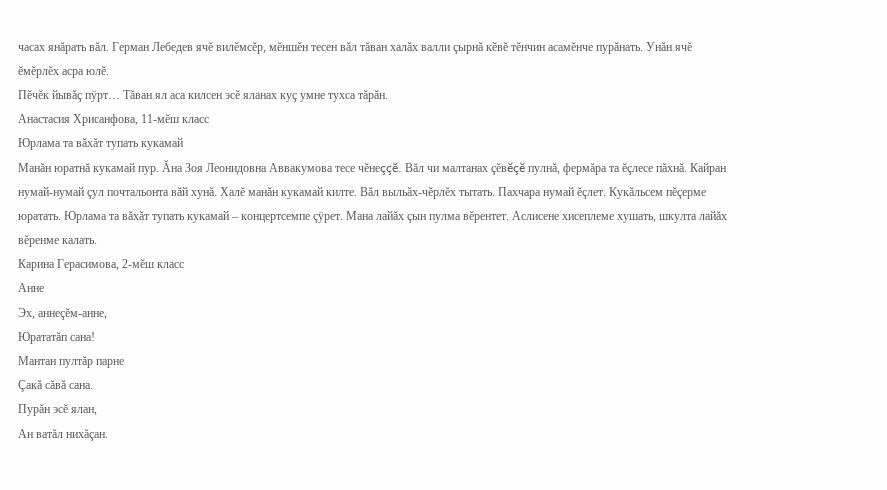часах янăрать вăл. Герман Лебедев ячĕ вилĕмсĕр, мĕншĕн тесен вăл тăван халăх валли çырнă кĕвĕ тĕнчин асамĕнче пурăнать. Унăн ячĕ ĕмĕрлĕх асра юлĕ.
Пĕчĕк йывăç пÿрт… Тăван ял аса килсен эсĕ яланах куç умне тухса тăрăн.
Анастасия Хрисанфова, 11-мĕш класс
Юрлама та вăхăт тупать кукамай
Манăн юратнă кукамай пур. Ăна Зоя Леонидовна Аввакумова тесе чĕнеççĕ. Вăл чи малтанах çĕвĕçĕ пулнă, фермăра та ĕçлесе пăхнă. Кайран нумай-нумай çул почтальонта вăй хунă. Халĕ манăн кукамай килте. Вăл выльăх-чĕрлĕх тытать. Пахчара нумай ĕçлет. Кукăльсем пĕçерме юратать. Юрлама та вăхăт тупать кукамай – концертсемпе çÿрет. Мана лайăх çын пулма вĕрентет. Аслисене хисеплеме хушать, шкулта лайăх вĕренме калать.
Карина Герасимова, 2-мĕш класс
Анне
Эх, аннеçĕм-анне,
Юрататăп сана!
Мантан пултăр парне
Çакă сăвă сана.
Пурăн эсĕ ялан,
Ан ватăл нихăçан.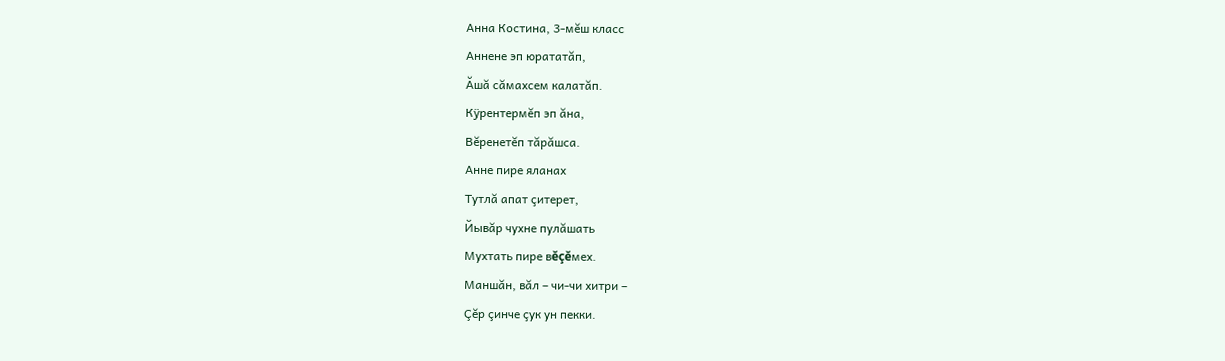Анна Костина, 3-мĕш класс
Аннене эп юрататăп,
Ăшă сăмахсем калатăп.
Кÿрентермĕп эп ăна,
Вĕренетĕп тăрăшса.
Анне пире яланах
Тутлă апат çитерет,
Йывăр чухне пулăшать
Мухтать пире вĕçĕмех.
Маншăн, вăл – чи-чи хитри –
Çĕр çинче çук ун пекки.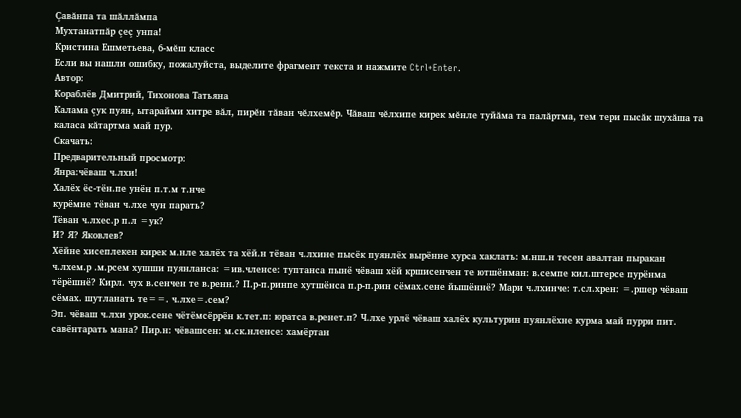Çавăнпа та шăллăмпа
Мухтанатпăр çеç унпа!
Кристина Ешметьева, 6-мĕш класс
Если вы нашли ошибку, пожалуйста, выделите фрагмент текста и нажмите Ctrl+Enter.
Автор:
Кораблёв Дмитрий, Тихонова Татьяна
Калама çук пуян, ытарайми хитре вăл, пирĕн тăван чĕлхемĕр. Чăваш чĕлхипе кирек мĕнле туйăма та палăртма, тем тери пысăк шухăша та каласа кăтартма май пур.
Скачать:
Предварительный просмотр:
Янра:чёваш ч.лхи!
Халёх ёс-тён.пе унён п.т.м т.нче
курёмне тёван ч.лхе чун парать?
Тёван ч.лхес.р п.л =ук?
И? Я? Яковлев?
Хёйне хисеплекен кирек м.нле халёх та хёй.н тёван ч.лхине пысёк пуянлёх вырённе хурса хаклать: м.нш.н тесен авалтан пыракан ч.лхем.р .м.рсем хушши пуянланса: =ив.членсе: туптанса пынё чёваш хёй кршисенчен те ютшёнман: в.семпе кил.штерсе пурёнма тёрёшнё? Кирл. чух в.сенчен те в.ренн.? П.р-п.ринпе хутшёнса п.р-п.рин сёмах.сене йышённё? Мари ч.лхинче: т.сл.хрен: =.ршер чёваш сёмах. шутланать те==. ч.лхе=.сем?
Эп. чёваш ч.лхи урок.сене чётёмсёррён к.тет.п: юратса в.ренет.п? Ч.лхе урлё чёваш халёх культурин пуянлёхне курма май пурри пит. савёнтарать мана? Пир.н: чёвашсен: м.ск.нленсе: хамёртан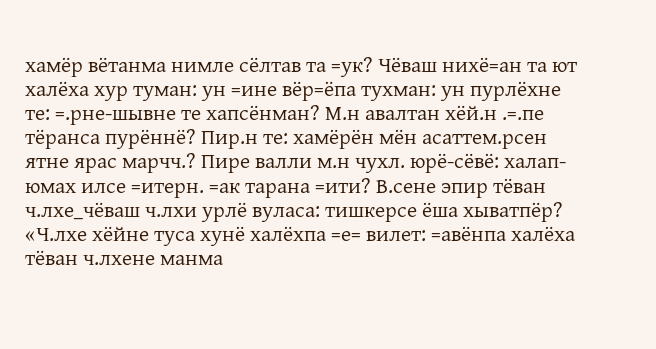хамёр вётанма нимле сёлтав та =ук? Чёваш нихё=ан та ют халёха хур туман: ун =ине вёр=ёпа тухман: ун пурлёхне те: =.рне-шывне те хапсёнман? М.н авалтан хёй.н .=.пе тёранса пурённё? Пир.н те: хамёрён мён асаттем.рсен ятне ярас марчч.? Пире валли м.н чухл. юрё-сёвё: халап-юмах илсе =итерн. =ак тарана =ити? В.сене эпир тёван ч.лхе_чёваш ч.лхи урлё вуласа: тишкерсе ёша хыватпёр?
«Ч.лхе хёйне туса хунё халёхпа =е= вилет: =авёнпа халёха тёван ч.лхене манма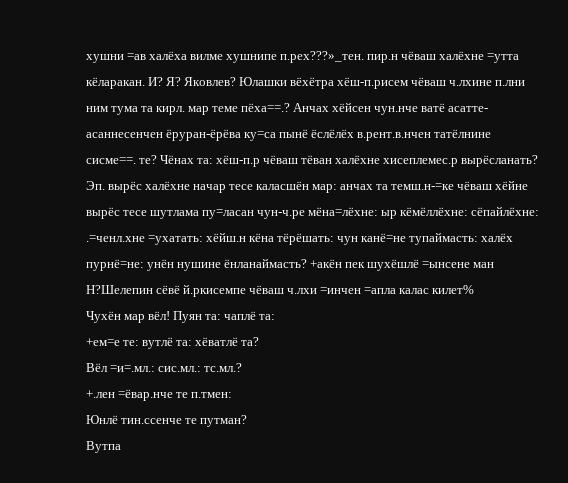хушни =ав халёха вилме хушнипе п.рех???»_тен. пир.н чёваш халёхне =утта кёларакан. И? Я? Яковлев? Юлашки вёхётра хёш-п.рисем чёваш ч.лхине п.лни ним тума та кирл. мар теме пёха==.? Анчах хёйсен чун.нче ватё асатте-асаннесенчен ёруран-ёрёва ку=са пынё ёслёлёх в.рент.в.нчен татёлнине сисме==. те? Чёнах та: хёш-п.р чёваш тёван халёхне хисеплемес.р вырёсланать? Эп. вырёс халёхне начар тесе каласшён мар: анчах та темш.н-=ке чёваш хёйне вырёс тесе шутлама пу=ласан чун-ч.ре мёна=лёхне: ыр кёмёллёхне: сёпайлёхне: .=ченл.хне =ухатать: хёйш.н кёна тёрёшать: чун канё=не тупаймасть: халёх пурнё=не: унён нушине ёнланаймасть? +акён пек шухёшлё =ынсене ман Н?Шелепин сёвё й.ркисемпе чёваш ч.лхи =инчен =апла калас килет%
Чухён мар вёл! Пуян та: чаплё та:
+ем=е те: вутлё та: хёватлё та?
Вёл =и=.мл.: сис.мл.: тс.мл.?
+.лен =ёвар.нче те п.тмен:
Юнлё тин.ссенче те путман?
Вутпа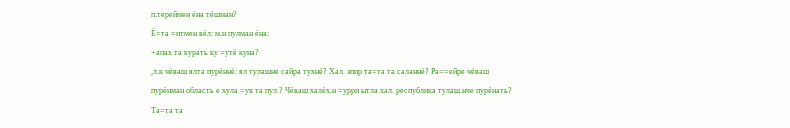п.тереймен ёна тёшман?
Ё=та =итмен вёл: м.н пулман ёна:
+апах та курать ку =утё куна?
,л.к чёваш ялта пурённё: ял тулашне сайра тухнё? Хал. эпир та=та та саланнё? Ра==ейре чёваш пурёнман область е хула =ук та пул.? Чёваш халёх.н =урри ытла хал. республика тулаш.нче пурёнать? Та=та та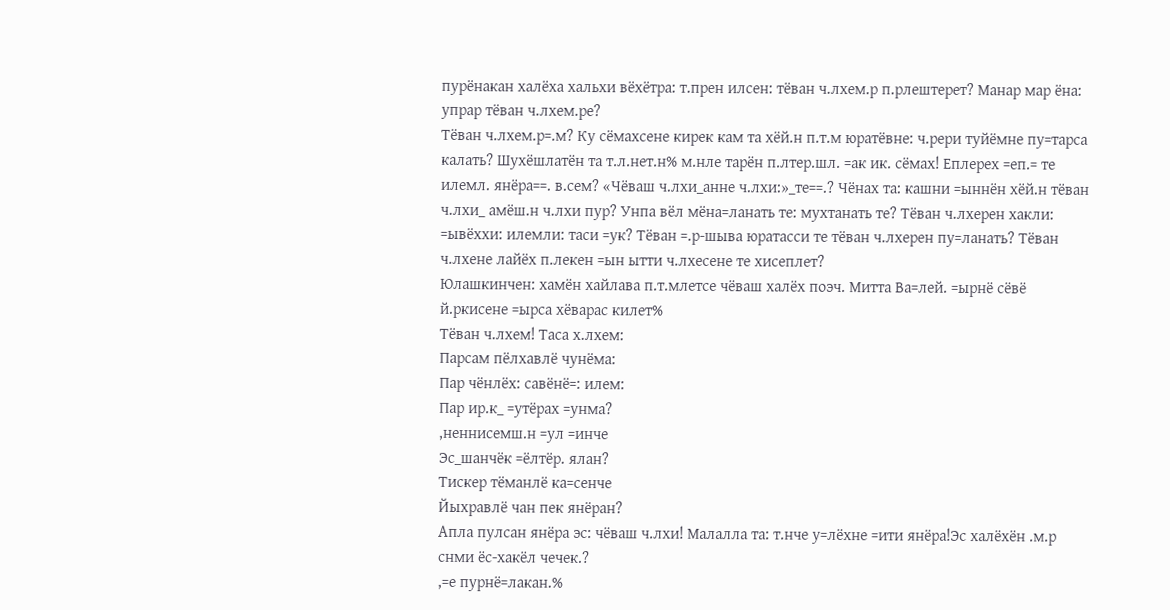пурёнакан халёха хальхи вёхётра: т.прен илсен: тёван ч.лхем.р п.рлештерет? Манар мар ёна: упрар тёван ч.лхем.ре?
Тёван ч.лхем.р=.м? Ку сёмахсене кирек кам та хёй.н п.т.м юратёвне: ч.рери туйёмне пу=тарса калать? Шухёшлатён та т.л.нет.н% м.нле тарён п.лтер.шл. =ак ик. сёмах! Еплерех =еп.= те илемл. янёра==. в.сем? «Чёваш ч.лхи_анне ч.лхи:»_те==.? Чёнах та: кашни =ыннён хёй.н тёван ч.лхи_ амёш.н ч.лхи пур? Унпа вёл мёна=ланать те: мухтанать те? Тёван ч.лхерен хакли: =ывёххи: илемли: таси =ук? Тёван =.р-шыва юратасси те тёван ч.лхерен пу=ланать? Тёван ч.лхене лайёх п.лекен =ын ытти ч.лхесене те хисеплет?
Юлашкинчен: хамён хайлава п.т.млетсе чёваш халёх поэч. Митта Ва=лей. =ырнё сёвё й.ркисене =ырса хёварас килет%
Тёван ч.лхем! Таса х.лхем:
Парсам пёлхавлё чунёма:
Пар чёнлёх: савёнё=: илем:
Пар ир.к_ =утёрах =унма?
,неннисемш.н =ул =инче
Эс_шанчёк =ёлтёр. ялан?
Тискер тёманлё ка=сенче
Йыхравлё чан пек янёран?
Апла пулсан янёра эс: чёваш ч.лхи! Малалла та: т.нче у=лёхне =ити янёра!Эс халёхён .м.р снми ёс-хакёл чечек.?
,=е пурнё=лакан.%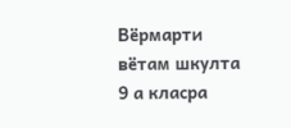Вёрмарти вётам шкулта 9 а класра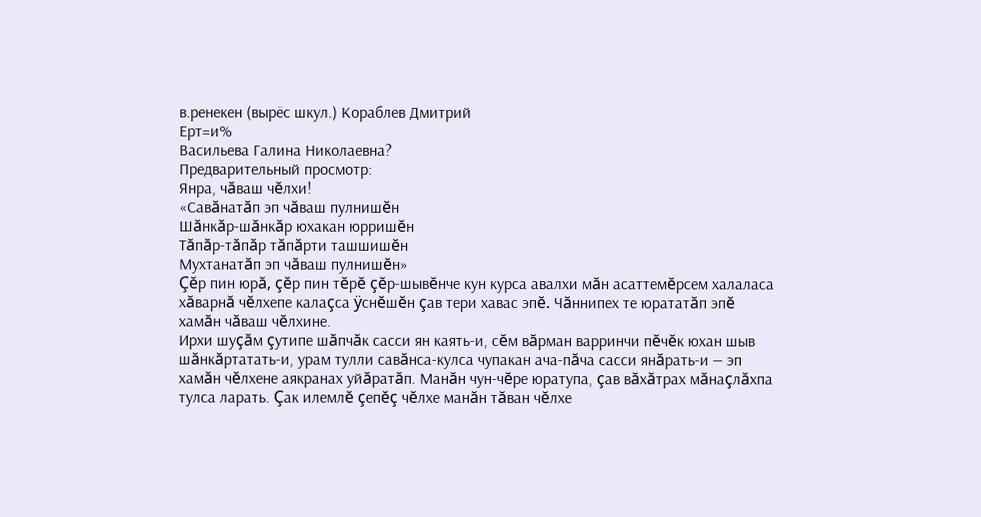в.ренекен (вырёс шкул.) Кораблев Дмитрий
Ерт=и%
Васильева Галина Николаевна?
Предварительный просмотр:
Янра, чăваш чĕлхи!
«Савăнатăп эп чăваш пулнишĕн
Шăнкăр-шăнкăр юхакан юрришĕн
Тăпăр-тăпăр тăпăрти ташшишĕн
Мухтанатăп эп чăваш пулнишĕн»
Çĕр пин юрă, çĕр пин тĕрĕ çĕр-шывĕнче кун курса авалхи мăн асаттемĕрсем халаласа хăварнă чĕлхепе калаçса ÿснĕшĕн çав тери хавас эпĕ. Чăннипех те юрататăп эпĕ хамăн чăваш чĕлхине.
Ирхи шуçăм çутипе шăпчăк сасси ян каять-и, сĕм вăрман варринчи пĕчĕк юхан шыв шăнкăртатать-и, урам тулли савăнса-кулса чупакан ача-пăча сасси янăрать-и — эп хамăн чĕлхене аякранах уйăратăп. Манăн чун-чĕре юратупа, çав вăхăтрах мăнаçлăхпа тулса ларать. Çак илемлĕ çепĕç чĕлхе манăн тăван чĕлхе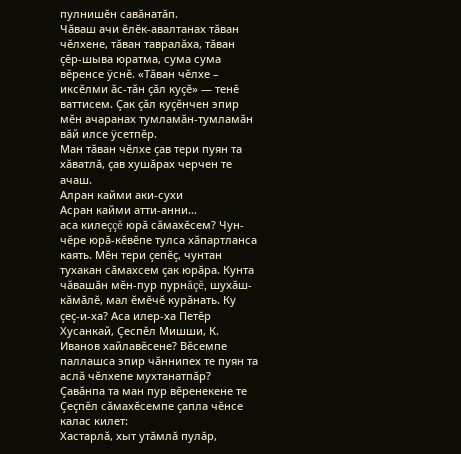пулнишĕн савăнатăп.
Чăваш ачи ĕлĕк-авалтанах тăван чĕлхене, тăван тавралăха, тăван çĕр-шыва юратма, сума сума вĕренсе ÿснĕ. «Тăван чĕлхе – иксĕлми ăс-тăн çăл куçĕ» — тенĕ ваттисем. Çак çăл куçĕнчен эпир мĕн ачаранах тумламăн-тумламăн вăй илсе ÿсетпĕр.
Ман тăван чĕлхе çав тери пуян та хăватлă, çав хушăрах черчен те ачаш.
Алран кайми аки-сухи
Асран кайми атти-анни…
аса килеççĕ юрă сăмахĕсем? Чун-чĕре юрă-кĕвĕпе тулса хăпартланса каять. Мĕн тери çепĕç, чунтан тухакан сăмахсем çак юрăра. Кунта чăвашăн мĕн-пур пурнăçĕ, шухăш-кăмăлĕ, мал ĕмĕчĕ курăнать. Ку çеç-и-ха? Аса илер-ха Петĕр Хусанкай, Çеспĕл Мишши, К. Иванов хайлавĕсене? Вĕсемпе паллашса эпир чăннипех те пуян та аслă чĕлхепе мухтанатпăр? Çавăнпа та ман пур вĕренекене те Çеçпĕл сăмахĕсемпе çапла чĕнсе калас килет:
Хастарлă, хыт утăмлă пулăр,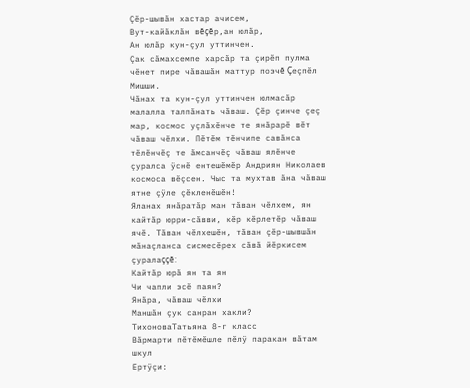Çĕр-шывăн хастар ачисем,
Вут-кайăклăн вĕçĕр,ан юлăр,
Ан юлăр кун-çул уттинчен.
Çак сăмахсемпе харсăр та çирĕп пулма чĕнет пире чăвашăн маттур поэчĕ Çеçпĕл Мишши.
Чăнах та кун-çул уттинчен юлмасăр малалла талпăнать чăваш. Çĕр çинче çеç мар, космос уçлăхĕнче те янăрарĕ вĕт чăваш чĕлхи. Пĕтĕм тĕнчипе савăнса тĕлĕнчĕç те ăмсанчĕç чăваш ялĕнче çуралса ÿснĕ ентешĕмĕр Андриян Николаев космоса вĕçсен. Чыс та мухтав ăна чăваш ятне çÿле çĕкленĕшĕн!
Яланах янăратăр ман тăван чĕлхем, ян кайтăр юрри-сăвви, кĕр кĕрлетĕр чăваш ячĕ. Тăван чĕлхешĕн, тăван çĕр-шывшăн мăнаçланса сисмесĕрех сăвă йĕркисем çуралаççĕ:
Кайтăр юрă ян та ян
Чи чапли эсĕ паян?
Янăра, чăваш чĕлхи
Маншăн çук санран хакли?
ТихоноваТатьяна 8-г класс
Вăрмарти пĕтĕмĕшле пĕлÿ паракан вăтам шкул
Ертÿçи: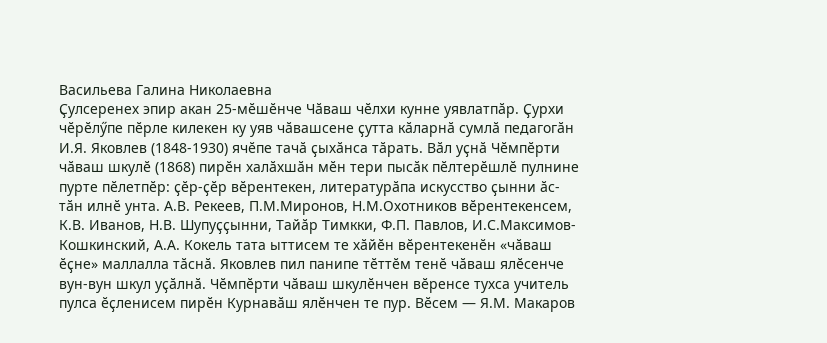Васильева Галина Николаевна
Ҫулсеренех эпир акан 25-мӗшӗнче Чӑваш чӗлхи кунне уявлатпӑр. Ҫурхи чӗрӗлӳпе пӗрле килекен ку уяв чӑвашсене ҫутта кӑларнӑ сумлӑ педагогӑн И.Я. Яковлев (1848-1930) ячӗпе тачӑ ҫыхӑнса тӑрать. Вӑл уҫнӑ Чӗмпӗрти чӑваш шкулӗ (1868) пирӗн халӑхшӑн мӗн тери пысӑк пӗлтерӗшлӗ пулнине пурте пӗлетпӗр: ҫӗр-ҫӗр вӗрентекен, литературӑпа искусство ҫынни ӑс-тӑн илнӗ унта. А.В. Рекеев, П.М.Миронов, Н.М.Охотников вӗрентекенсем, К.В. Иванов, Н.В. Шупуҫҫынни, Тайӑр Тимкки, Ф.П. Павлов, И.С.Максимов-Кошкинский, А.А. Кокель тата ыттисем те хӑйӗн вӗрентекенӗн «чӑваш ӗҫне» маллалла тӑснӑ. Яковлев пил панипе тӗттӗм тенӗ чӑваш ялӗсенче вун-вун шкул уҫӑлнӑ. Чӗмпӗрти чӑваш шкулӗнчен вӗренсе тухса учитель пулса ӗҫленисем пирӗн Курнавӑш ялӗнчен те пур. Вӗсем — Я.М. Макаров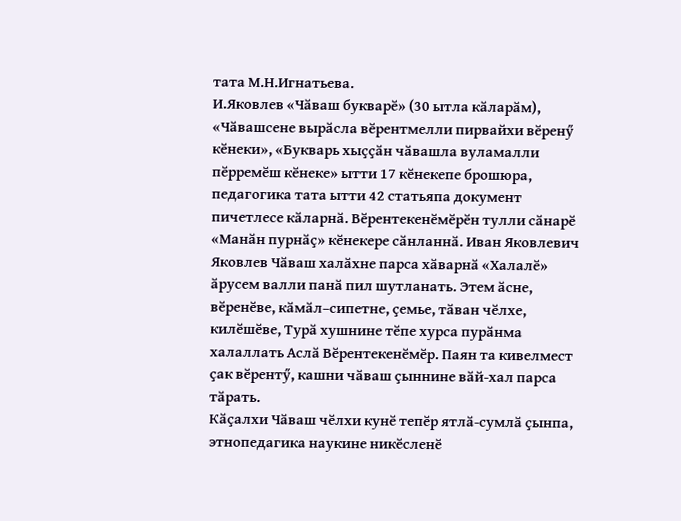тата М.Н.Игнатьева.
И.Яковлев «Чӑваш букварӗ» (30 ытла кӑларӑм), «Чӑвашсене вырӑсла вӗрентмелли пирвайхи вӗренӳ кӗнеки», «Букварь хыҫҫӑн чӑвашла вуламалли пӗрремӗш кӗнеке» ытти 17 кӗнекепе брошюра, педагогика тата ытти 42 статьяпа документ пичетлесе кӑларнӑ. Вӗрентекенӗмӗрӗн тулли сӑнарӗ «Манӑн пурнӑҫ» кӗнекере сӑнланнӑ. Иван Яковлевич Яковлев Чӑваш халӑхне парса хӑварнӑ «Халалӗ» ӑрусем валли панӑ пил шутланать. Этем ӑсне, вӗренӗве, кӑмӑл–сипетне, ҫемье, тӑван чӗлхе, килӗшӗве, Турӑ хушнине тӗпе хурса пурӑнма халаллать Аслӑ Вӗрентекенӗмӗр. Паян та кивелмест ҫак вӗрентӳ, кашни чӑваш ҫыннине вӑй-хал парса тӑрать.
Кӑҫалхи Чӑваш чӗлхи кунӗ тепӗр ятлӑ-сумлӑ ҫынпа, этнопедагика наукине никӗсленӗ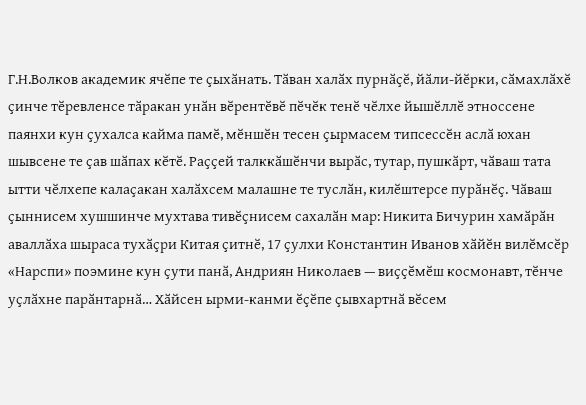Г.Н.Волков академик ячӗпе те ҫыхӑнать. Тӑван халӑх пурнӑҫӗ, йӑли-йӗрки, сӑмахлӑхӗ ҫинче тӗревленсе тӑракан унӑн вӗрентӗвӗ пӗчӗк тенӗ чӗлхе йышӗллӗ этноссене паянхи кун ҫухалса кайма памӗ, мӗншӗн тесен ҫырмасем типсессӗн аслӑ юхан шывсене те ҫав шӑпах кӗтӗ. Раҫҫей талккӑшӗнчи вырӑс, тутар, пушкӑрт, чӑваш тата ытти чӗлхепе калаҫакан халӑхсем малашне те туслӑн, килӗштерсе пурӑнӗҫ. Чӑваш ҫыннисем хушшинче мухтава тивӗҫнисем сахалӑн мар: Никита Бичурин хамӑрӑн аваллӑха шыраса тухӑҫри Китая ҫитнӗ, 17 ҫулхи Константин Иванов хӑйӗн вилӗмсӗр «Нарспи» поэмине кун ҫути панӑ, Андриян Николаев — виҫҫӗмӗш космонавт, тӗнче уҫлӑхне парӑнтарнӑ… Хӑйсен ырми-канми ӗҫӗпе ҫывхартнӑ вӗсем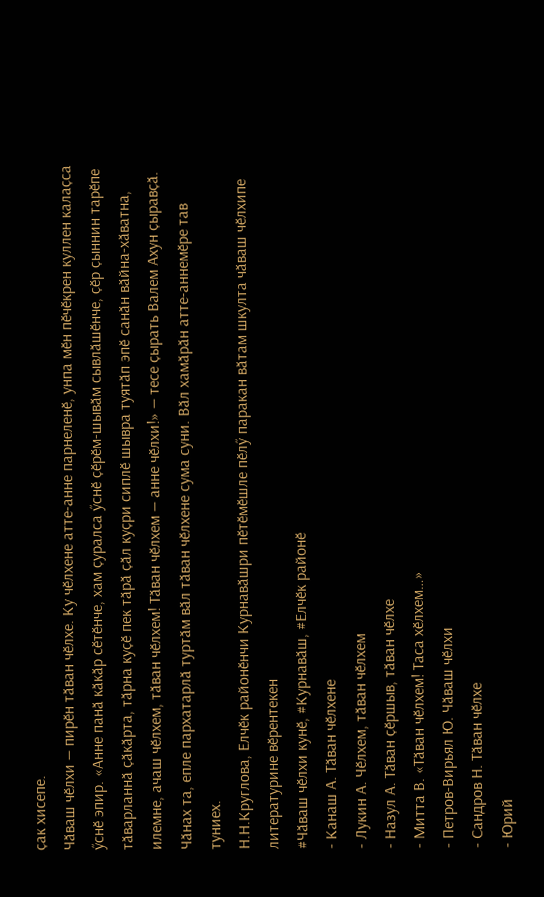ҫак хисепе.
Чӑваш чӗлхи — пирӗн тӑван чӗлхе. Ку чӗлхене атте-анне парнеленӗ, унпа мӗн пӗчӗкрен куллен калаҫса ӳснӗ эпир. «Анне панӑ кӑкӑр сӗтӗнче, хам ҫуралса ӳснӗ ҫӗрӗм-шывӑм сывлӑшӗнче, ҫӗр ҫыннин тарӗпе тӑварланнӑ ҫӑкӑрта, тӑрна куҫӗ пек тӑрӑ ҫӑл куҫри сиплӗ шывра туятӑп эпӗ санӑн вӑйна-хӑватна, илемне, ачаш чӗлхем, тӑван чӗлхем! Тӑван чӗлхем — анне чӗлхи!» — тесе ҫырать Валем Ахун ҫыравҫӑ. Чӑнах та, епле пархатарлӑ туртӑм вӑл тӑван чӗлхене сума суни. Вӑл хамӑрӑн атте-аннемӗре тав туниех.
Н.Н.Круглова, Елчӗк районӗнчи Курнавӑшри пӗтӗмӗшле пӗлӳ паракан вӑтам шкулта чӑваш чӗлхипе литературине вӗрентекен
#Чӑваш чӗлхи кунӗ, #Курнавӑш, #Елчӗк районӗ
- Канаш А. Тӑван чӗлхене
- Лукин А. Чӗлхем, тӑван чӗлхем
- Назул А. Тӑван ҫӗршыв, тӑван чӗлхе
- Митта В. «Тӑван чӗлхем! Таса хӗлхем…»
- Петров-Вирьял Ю. Чӑваш чӗлхи
- Сандров Н. Тӑван чӗлхе
- Юрий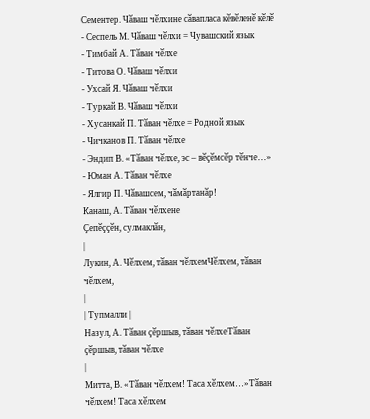Сементер. Чӑваш чӗлхине сӑвапласа кӗвӗленӗ кӗлӗ
- Сеспель М. Чӑваш чӗлхи = Чувашский язык
- Тимбай А. Тӑван чӗлхе
- Титова О. Чӑваш чӗлхи
- Ухсай Я. Чӑваш чӗлхи
- Туркай В. Чӑваш чӗлхи
- Хусанкай П. Тӑван чӗлхе = Родной язык
- Чичканов П. Тӑван чӗлхе
- Эндип В. «Тӑван чӗлхе, эс – вӗҫӗмсӗр тӗнче…»
- Юман А. Тӑван чӗлхе
- Ялгир П. Чӑвашсем, чӑмӑртанӑр!
Канаш, А. Тӑван чӗлхене
Ҫепӗҫҫӗн, сулмаклӑн,
|
Лукин, А. Чӗлхем, тӑван чӗлхемЧӗлхем, тӑван чӗлхем,
|
| Тупмалли |
Назул, А. Тӑван ҫӗршыв, тӑван чӗлхеТӑван ҫӗршыв, тӑван чӗлхе
|
Митта, В. «Тӑван чӗлхем! Таса хӗлхем…»Тӑван чӗлхем! Таса хӗлхем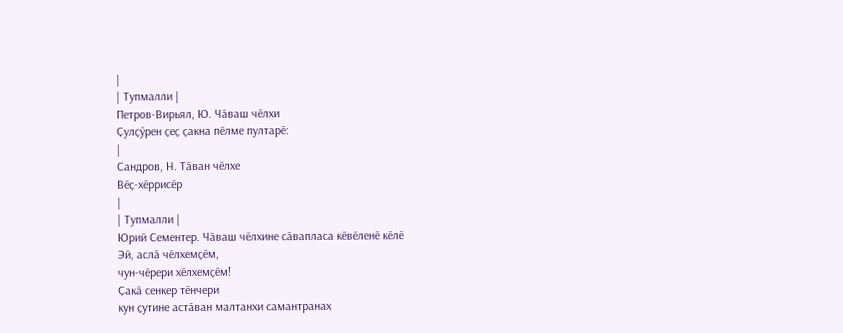|
| Тупмалли |
Петров-Вирьял, Ю. Чӑваш чӗлхи
Ҫулҫӳрен ҫеҫ ҫакна пӗлме пултарӗ:
|
Сандров, Н. Тӑван чӗлхе
Вӗҫ-хӗррисӗр
|
| Тупмалли |
Юрий Сементер. Чӑваш чӗлхине сӑвапласа кӗвӗленӗ кӗлӗ
Эй, аслӑ чӗлхемҫӗм,
чун-чӗрери хӗлхемҫӗм!
Ҫакӑ сенкер тӗнчери
кун ҫутине астӑван малтанхи самантранах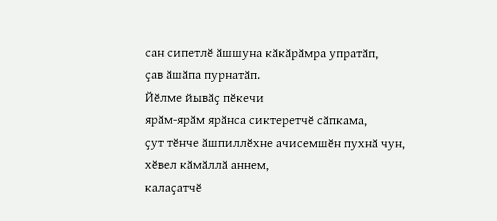сан сипетлӗ ӑшшуна кӑкӑрӑмра упратӑп,
ҫав ӑшӑпа пурнатӑп.
Йӗлме йывӑҫ пӗкечи
ярӑм-ярӑм ярӑнса сиктеретчӗ сӑпкама,
ҫут тӗнче ӑшпиллӗхне ачисемшӗн пухнӑ чун,
хӗвел кӑмӑллӑ аннем,
калаҫатчӗ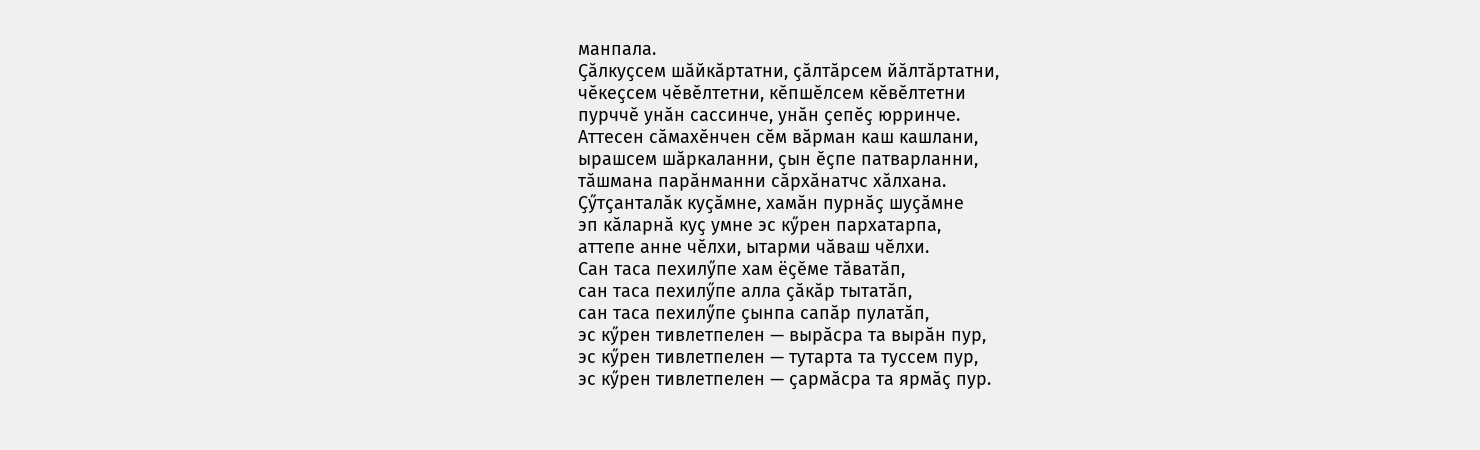манпала.
Ҫӑлкуҫсем шӑйкӑртатни, ҫӑлтӑрсем йӑлтӑртатни,
чӗкеҫсем чӗвӗлтетни, кӗпшӗлсем кӗвӗлтетни
пурччӗ унӑн сассинче, унӑн ҫепӗҫ юрринче.
Аттесен сӑмахӗнчен сӗм вӑрман каш кашлани,
ырашсем шӑркаланни, ҫын ӗҫпе патварланни,
тӑшмана парӑнманни сӑрхӑнатчс хӑлхана.
Ҫӳтҫанталӑк куҫӑмне, хамӑн пурнӑҫ шуҫӑмне
эп кӑларнӑ куҫ умне эс кӳрен пархатарпа,
аттепе анне чӗлхи, ытарми чӑваш чӗлхи.
Сан таса пехилӳпе хам ёҫӗме тӑватӑп,
сан таса пехилӳпе алла ҫӑкӑр тытатӑп,
сан таса пехилӳпе ҫынпа сапӑр пулатӑп,
эс кӳрен тивлетпелен — вырӑсра та вырӑн пур,
эс кӳрен тивлетпелен — тутарта та туссем пур,
эс кӳрен тивлетпелен — ҫармӑсра та ярмӑҫ пур.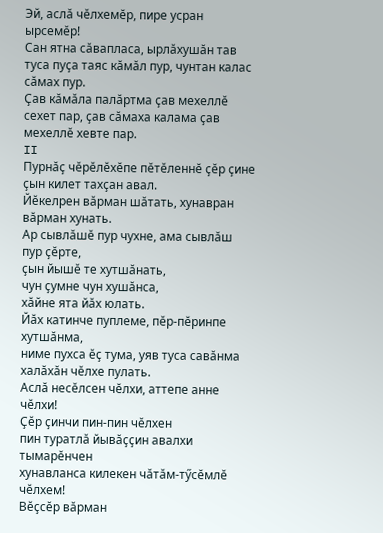Эй, аслӑ чӗлхемӗр, пире усран ырсемӗр!
Сан ятна сӑвапласа, ырлӑхушӑн тав туса пуҫа таяс кӑмӑл пур, чунтан калас сӑмах пур.
Ҫав кӑмӑла палӑртма ҫав мехеллӗ сехет пар, ҫав сӑмаха калама ҫав мехеллӗ хевте пар.
II
Пурнӑҫ чӗрӗлӗхӗпе пӗтӗленнӗ ҫӗр ҫине
ҫын килет тахҫан авал.
Йӗкелрен вӑрман шӑтать, хунавран вӑрман хунать.
Ар сывлӑшӗ пур чухне, ама сывлӑш пур ҫӗрте,
ҫын йышӗ те хутшӑнать,
чун ҫумне чун хушӑнса,
хӑйне ята йӑх юлать.
Йӑх катинче пуплеме, пӗр-пӗринпе хутшӑнма,
ниме пухса ӗҫ тума, уяв туса савӑнма
халӑхӑн чӗлхе пулать.
Аслӑ несӗлсен чӗлхи, аттепе анне чӗлхи!
Ҫӗр ҫинчи пин-пин чӗлхен
пин туратлӑ йывӑҫҫин авалхи тымарӗнчен
хунавланса килекен чӑтӑм-тӳсӗмлӗ чӗлхем!
Вӗҫсӗр вӑрман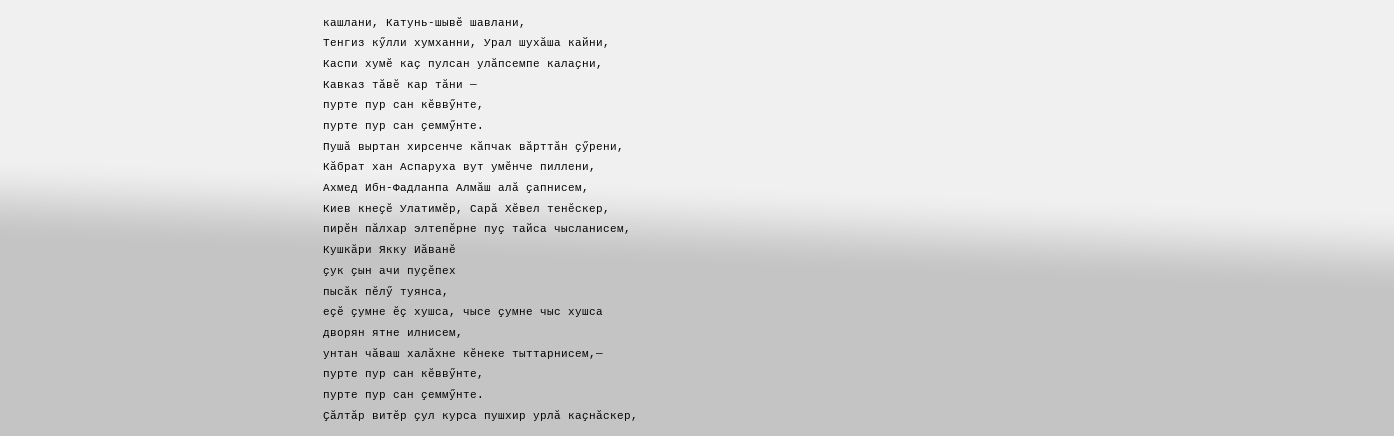кашлани, Катунь-шывӗ шавлани,
Тенгиз кӳлли хумханни, Урал шухӑша кайни,
Каспи хумӗ каҫ пулсан улӑпсемпе калаҫни,
Кавказ тӑвӗ кар тӑни —
пурте пур сан кӗввӳнте,
пурте пур сан ҫеммӳнте.
Пушӑ выртан хирсенче кӑпчак вӑрттӑн ҫӳрени,
Кӑбрат хан Аспаруха вут умӗнче пиллени,
Ахмед Ибн-Фадланпа Алмӑш алӑ ҫапнисем,
Киев кнеҫӗ Улатимӗр, Сарӑ Хӗвел тенӗскер,
пирӗн пӑлхар элтепӗрне пуҫ тайса чысланисем,
Кушкӑри Якку Иӑванӗ
ҫук ҫын ачи пуҫӗпех
пысӑк пӗлӳ туянса,
еҫӗ ҫумне ӗҫ хушса, чысе ҫумне чыс хушса
дворян ятне илнисем,
унтан чӑваш халӑхне кӗнеке тыттарнисем,—
пурте пур сан кӗввӳнте,
пурте пур сан ҫеммӳнте.
Ҫӑлтӑр витӗр ҫул курса пушхир урлӑ каҫнӑскер,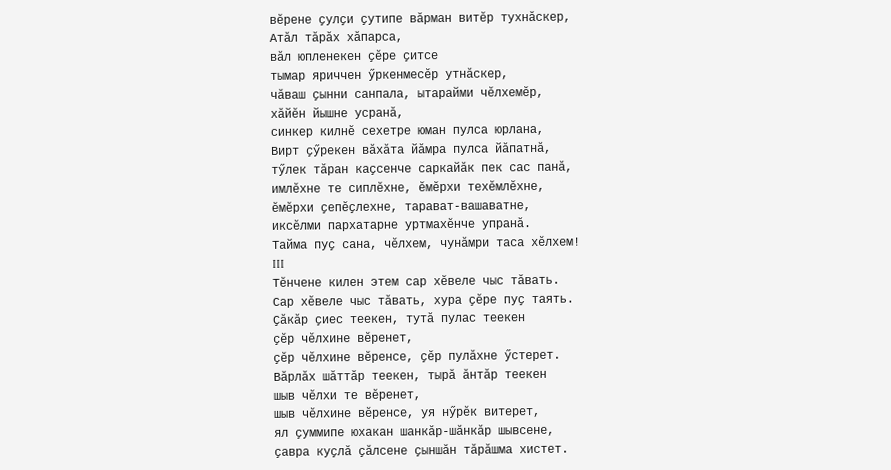вӗрене ҫулҫи ҫутипе вӑрман витӗр тухнӑскер,
Атӑл тӑрӑх хӑпарса,
вӑл юпленекен ҫӗре ҫитсе
тымар яриччен ӳркенмесӗр утнӑскер,
чӑваш ҫынни санпала, ытарайми чӗлхемӗр,
хӑйӗн йышне усранӑ,
синкер килнӗ сехетре юман пулса юрлана,
Вирт ҫӳрекен вӑхӑта йӑмра пулса йӑпатнӑ,
тӳлек тӑран каҫсенче саркайӑк пек сас панӑ,
имлӗхне те сиплӗхне, ӗмӗрхи техӗмлӗхне,
ӗмӗрхи ҫепӗҫлехне, тарават-вашаватне,
иксӗлми пархатарне уртмахӗнче упранӑ.
Тайма пуҫ сана, чӗлхем, чунӑмри таса хӗлхем!
III
Тӗнчене килен этем сар хӗвеле чыс тӑвать.
Сар хӗвеле чыс тӑвать, хура ҫӗре пуҫ таять.
Ҫӑкӑр ҫиес теекен, тутӑ пулас теекен
ҫӗр чӗлхине вӗренет,
ҫӗр чӗлхине вӗренсе, ҫӗр пулӑхне ӳстерет.
Вӑрлӑх шӑттӑр теекен, тырӑ ӑнтӑр теекен
шыв чӗлхи те вӗренет,
шыв чӗлхине вӗренсе, уя нӳрӗк витерет,
ял ҫуммипе юхакан шанкӑр-шӑнкӑр шывсене,
ҫавра куҫлӑ ҫӑлсене ҫыншӑн тӑрӑшма хистет.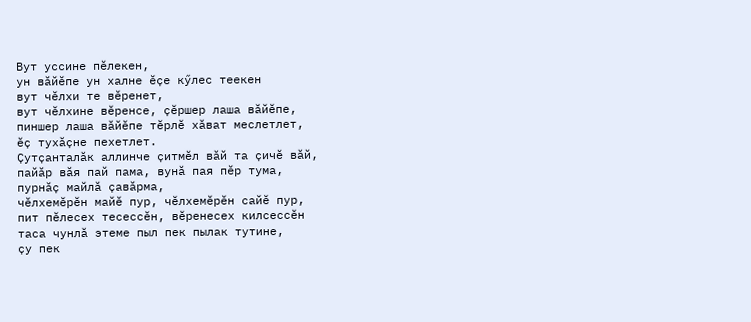Вут уссине пӗлекен,
ун вӑйӗпе ун халне ӗҫе кӳлес теекен
вут чӗлхи те вӗренет,
вут чӗлхине вӗренсе, ҫӗршер лаша вӑйӗпе,
пиншер лаша вӑйӗпе тӗрлӗ хӑват меслетлет,
ӗҫ тухӑҫне пехетлет.
Ҫутҫанталӑк аллинче ҫитмӗл вӑй та ҫичӗ вӑй,
пайӑр вӑя пай пама, вунӑ пая пӗр тума,
пурнӑҫ майлӑ ҫавӑрма,
чӗлхемӗрӗн майӗ пур, чӗлхемӗрӗн сайӗ пур,
пит пӗлесех тесессӗн, вӗренесех килсессӗн
таса чунлӑ этеме пыл пек пылак тутине,
ҫу пек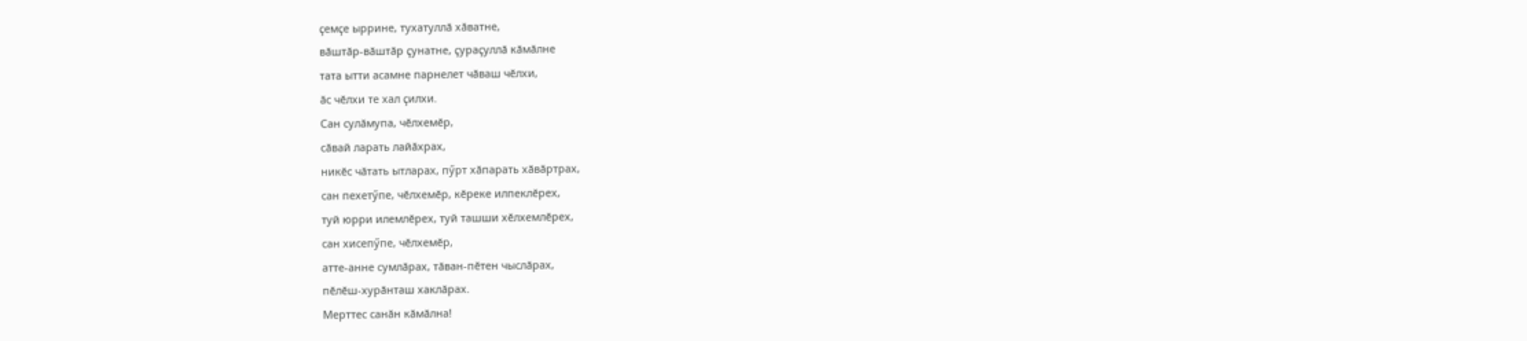ҫемҫе ыррине, тухатуллӑ хӑватне,
вӑштӑр-вӑштӑр ҫунатне, ҫураҫуллӑ кӑмӑлне
тата ытти асамне парнелет чӑваш чӗлхи,
ӑс чӗлхи те хал ҫилхи.
Сан сулӑмупа, чӗлхемӗр,
сӑвай ларать лайӑхрах,
никӗс чӑтать ытларах, пӳрт хӑпарать хӑвӑртрах,
сан пехетӳпе, чӗлхемӗр, кӗреке илпеклӗрех,
туй юрри илемлӗрех, туй ташши хӗлхемлӗрех,
сан хисепӳпе, чӗлхемӗр,
атте-анне сумлӑрах, тӑван-пӗтен чыслӑрах,
пӗлӗш-хурӑнташ хаклӑрах.
Мерттес санӑн кӑмӑлна!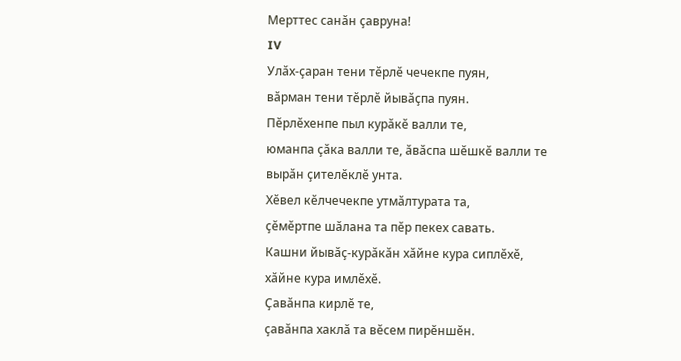Мерттес санӑн ҫавруна!
IV
Улӑх-ҫаран тени тӗрлӗ чечекпе пуян,
вӑрман тени тӗрлӗ йывӑҫпа пуян.
Пӗрлӗхенпе пыл курӑкӗ валли те,
юманпа ҫӑка валли те, ӑвӑспа шӗшкӗ валли те
вырӑн ҫителӗклӗ унта.
Хӗвел кӗлчечекпе утмӑлтурата та,
ҫӗмӗртпе шӑлана та пӗр пекех савать.
Кашни йывӑҫ-курӑкӑн хӑйне кура сиплӗхӗ,
хӑйне кура имлӗхӗ.
Ҫавӑнпа кирлӗ те,
ҫавӑнпа хаклӑ та вӗсем пирӗншӗн.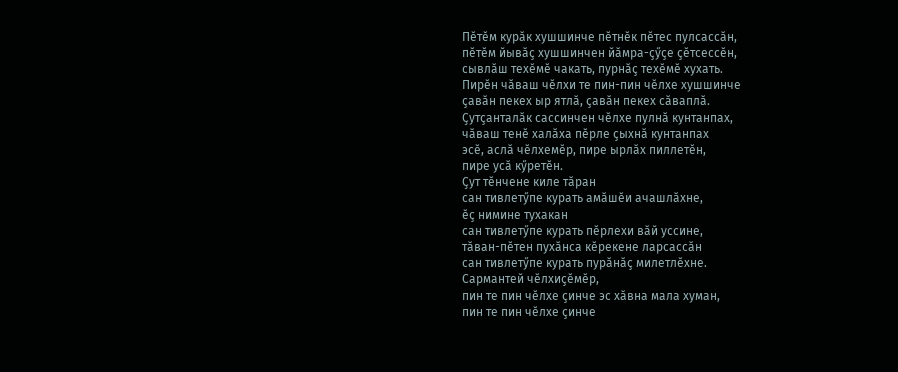Пӗтӗм курӑк хушшинче пӗтнӗк пӗтес пулсассӑн,
пӗтӗм йывӑҫ хушшинчен йӑмра-ҫӳҫе ҫӗтсессӗн,
сывлӑш техӗмӗ чакать, пурнӑҫ техӗмӗ хухать.
Пирӗн чӑваш чӗлхи те пин-пин чӗлхе хушшинче
ҫавӑн пекех ыр ятлӑ, ҫавӑн пекех сӑваплӑ.
Ҫутҫанталӑк сассинчен чӗлхе пулнӑ кунтанпах,
чӑваш тенӗ халӑха пӗрле ҫыхнӑ кунтанпах
эсӗ, аслӑ чӗлхемӗр, пире ырлӑх пиллетӗн,
пире усӑ кӳретӗн.
Ҫут тӗнчене киле тӑран
сан тивлетӳпе курать амӑшӗи ачашлӑхне,
ӗҫ нимине тухакан
сан тивлетӳпе курать пӗрлехи вӑй уссине,
тӑван-пӗтен пухӑнса кӗрекене ларсассӑн
сан тивлетӳпе курать пурӑнӑҫ милетлӗхне.
Сармантей чӗлхиҫӗмӗр,
пин те пин чӗлхе ҫинче эс хӑвна мала хуман,
пин те пин чӗлхе ҫинче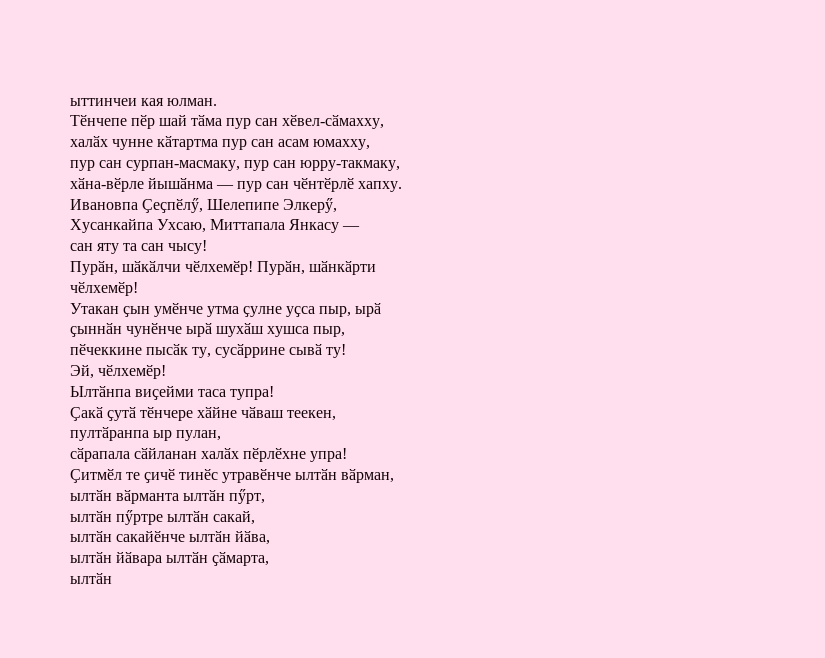ыттинчеи кая юлман.
Тӗнчепе пӗр шай тӑма пур сан хӗвел-сӑмахху,
халӑх чунне кӑтартма пур сан асам юмахху,
пур сан сурпан-масмаку, пур сан юрру-такмаку,
хӑна-вӗрле йышӑнма — пур сан чӗнтӗрлӗ хапху.
Ивановпа Ҫеҫпӗлӳ, Шелепипе Элкерӳ,
Хусанкайпа Ухсаю, Миттапала Янкасу —
сан яту та сан чысу!
Пурӑн, шӑкӑлчи чӗлхемӗр! Пурӑн, шӑнкӑрти чӗлхемӗр!
Утакан ҫын умӗнче утма ҫулне уҫса пыр, ырӑ ҫыннӑн чунӗнче ырӑ шухӑш хушса пыр,
пӗчеккине пысӑк ту, сусӑррине сывӑ ту!
Эй, чӗлхемӗр!
Ылтӑнпа виҫейми таса тупра!
Ҫакӑ ҫутӑ тӗнчере хӑйне чӑваш теекен,
пултӑранпа ыр пулан,
сӑрапала сӑйланан халӑх пӗрлӗхне упра!
Ҫитмӗл те ҫичӗ тинӗс утравӗнче ылтӑн вӑрман,
ылтӑн вӑрманта ылтӑн пӳрт,
ылтӑн пӳртре ылтӑн сакай,
ылтӑн сакайӗнче ылтӑн йӑва,
ылтӑн йӑвара ылтӑн ҫӑмарта,
ылтӑн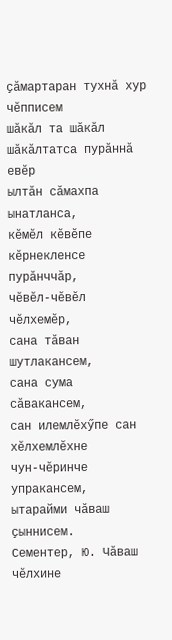ҫӑмартаран тухнӑ хур чӗпписем
шӑкӑл та шӑкӑл шӑкӑлтатса пурӑннӑ евӗр
ылтӑн сӑмахпа ынатланса,
кӗмӗл кӗвӗпе кӗрнекленсе пурӑнччӑр,
чӗвӗл-чӗвӗл чӗлхемӗр,
сана тӑван шутлакансем,
сана сума сӑвакансем,
сан илемлӗхӳпе сан хӗлхемлӗхне
чун-чӗринче упракансем,
ытарайми чӑваш ҫыннисем.
Сементер, Ю. Чӑваш чӗлхине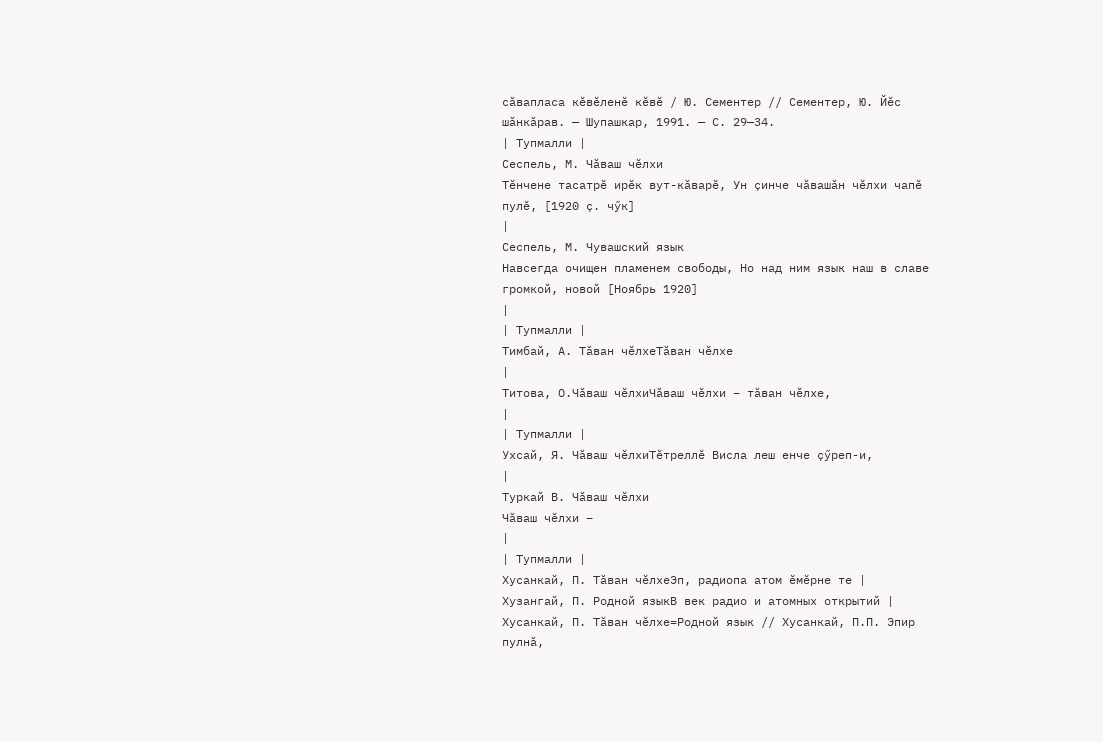сӑвапласа кӗвӗленӗ кӗвӗ / Ю. Сементер // Сементер, Ю. Йӗс шӑнкӑрав. — Шупашкар, 1991. — С. 29—34.
| Тупмалли |
Сеспель, М. Чӑваш чӗлхи
Тӗнчене тасатрӗ ирӗк вут-кӑварӗ, Ун ҫинче чӑвашӑн чӗлхи чапӗ пулӗ, [1920 ҫ. чӳк]
|
Сеспель, М. Чувашский язык
Навсегда очищен пламенем свободы, Но над ним язык наш в славе громкой, новой [Ноябрь 1920]
|
| Тупмалли |
Тимбай, А. Тӑван чӗлхеТӑван чӗлхе
|
Титова, О.Чӑваш чӗлхиЧӑваш чӗлхи – тӑван чӗлхе,
|
| Тупмалли |
Ухсай, Я. Чӑваш чӗлхиТӗтреллӗ Висла леш енче ҫӳреп-и,
|
Туркай В. Чӑваш чӗлхи
Чӑваш чӗлхи –
|
| Тупмалли |
Хусанкай, П. Тӑван чӗлхеЭп, радиопа атом ӗмӗрне те |
Хузангай, П. Родной языкВ век радио и атомных открытий |
Хусанкай, П. Тӑван чӗлхе=Родной язык // Хусанкай, П.П. Эпир пулнӑ,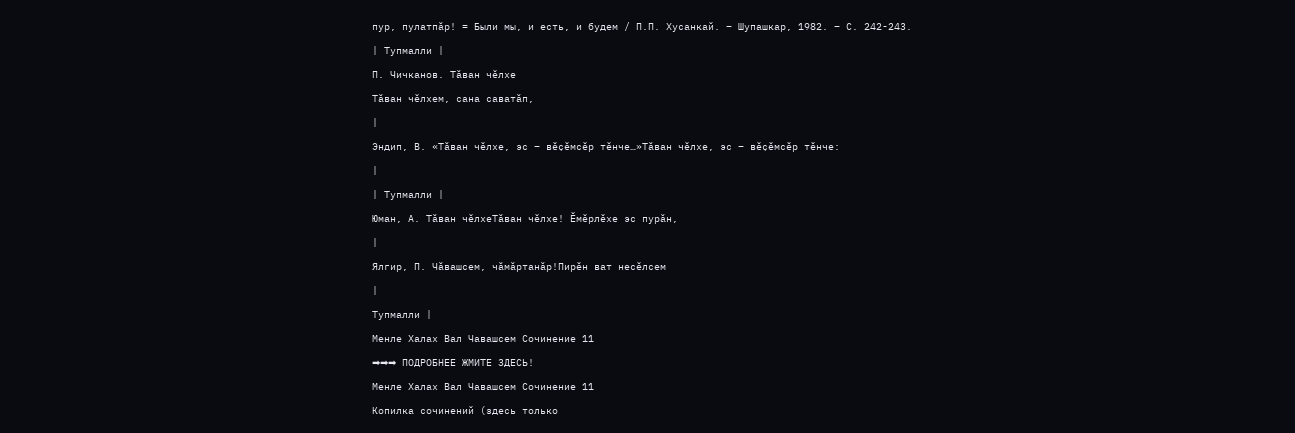пур, пулатпӑр! = Были мы, и есть, и будем / П.П. Хусанкай. – Шупашкар, 1982. – С. 242-243.
| Тупмалли |
П. Чичканов. Тӑван чӗлхе
Тӑван чӗлхем, сана саватӑп,
|
Эндип, В. «Тӑван чӗлхе, эс – вӗҫӗмсӗр тӗнче…»Тӑван чӗлхе, эс – вӗҫӗмсӗр тӗнче:
|
| Тупмалли |
Юман, А. Тӑван чӗлхеТӑван чӗлхе! Ӗмӗрлӗхе эс пурӑн,
|
Ялгир, П. Чӑвашсем, чӑмӑртанӑр!Пирӗн ват несӗлсем
|
Тупмалли |
Менле Халах Вал Чавашсем Сочинение 11
➡➡➡ ПОДРОБНЕЕ ЖМИТЕ ЗДЕСЬ!
Менле Халах Вал Чавашсем Сочинение 11
Копилка сочинений (здесь только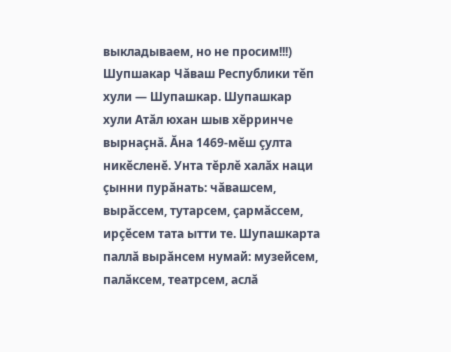выкладываем, но не просим!!!)
Шупшакар Чăваш Республики тĕп хули — Шупашкар. Шупашкар хули Атăл юхан шыв хĕрринче вырнаçнă. Ăна 1469-мĕш çулта никĕсленĕ. Унта тĕрлĕ халăх наци çынни пурăнать: чăвашсем, вырăссем, тутарсем, çармăссем, ирçĕсем тата ытти те. Шупашкарта паллă вырăнсем нумай: музейсем, палăксем, театрсем, аслă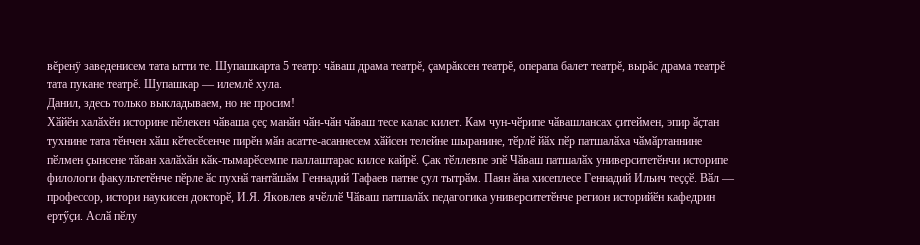вĕренÿ заведенисем тата ытти те. Шупашкарта 5 театр: чăваш драма театрĕ, çамрăксен театрĕ, операпа балет театрĕ, вырăс драма театрĕ тата пукане театрĕ. Шупашкар — илемлĕ хула.
Данил, здесь только выкладываем, но не просим!
Хӑйӗн халӑхӗн историне пӗлекен чӑваша ҫеҫ манӑн чӑн-чӑн чӑваш тесе калас килет. Кам чун-чӗрипе чӑвашлансах ҫитеймен, эпир ӑҫтан тухнине тата тӗнчен хӑш кӗтесӗсенче пирӗн мӑн асатте-асаннесем хӑйсен телейне шыранине, тӗрлӗ йӑх пӗр патшалӑха чӑмӑртаннине пӗлмен ҫынсене тӑван халӑхӑн кӑк-тымарӗсемпе паллаштарас килсе кайрӗ. Ҫак тӗллевпе эпӗ Чӑваш патшалӑх университетӗнчи историпе филологи факультетӗнче пӗрле ӑс пухнӑ тантӑшӑм Геннадий Тафаев патне ҫул тытрӑм. Паян ӑна хисеплесе Геннадий Ильич теҫҫӗ. Вӑл — профессор, истори наукисен докторӗ, И.Я. Яковлев ячӗллӗ Чӑваш патшалӑх педагогика университетӗнче регион историйӗн кафедрин ертӳҫи. Аслӑ пӗлу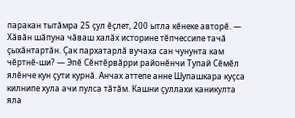паракан тытӑмра 25 ҫул ӗҫлет, 200 ытла кӗнеке авторӗ. — Хӑвӑн шӑпуна чӑваш халӑх историне тӗпчессипе тачӑ ҫыхӑнтартӑн. Ҫак пархатарлӑ вучаха сан чунунта кам чӗртнӗ-ши? — Эпӗ Сӗнтӗрвӑрри районӗнчи Тупай Сӗмӗл ялӗнче кун ҫути курнӑ. Анчах аттепе анне Шупашкара куҫса килнипе хула ачи пулса тӑтӑм. Кашни ҫуллахи каникулта яла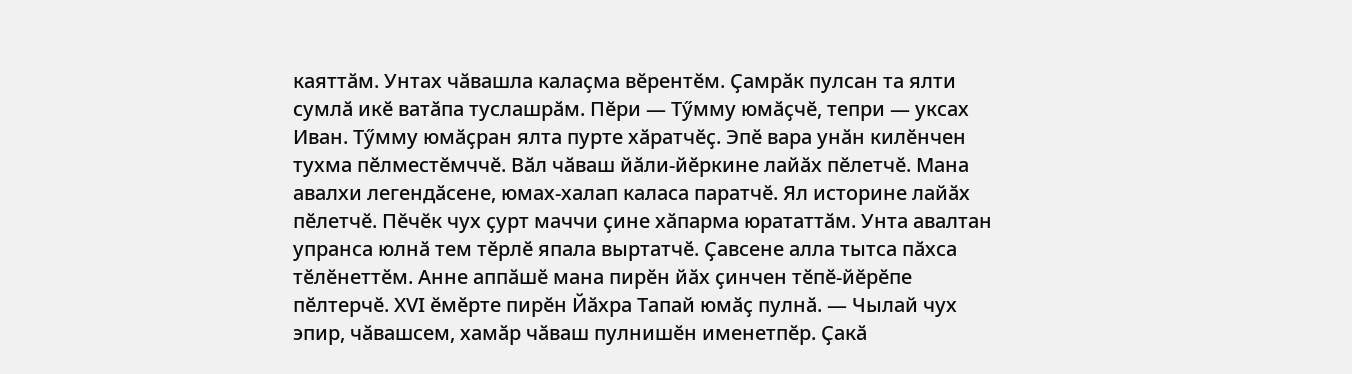каяттӑм. Унтах чӑвашла калаҫма вӗрентӗм. Ҫамрӑк пулсан та ялти сумлӑ икӗ ватӑпа туслашрӑм. Пӗри — Тӳмму юмӑҫчӗ, тепри — уксах Иван. Тӳмму юмӑҫран ялта пурте хӑратчӗҫ. Эпӗ вара унӑн килӗнчен тухма пӗлместӗмччӗ. Вӑл чӑваш йӑли-йӗркине лайӑх пӗлетчӗ. Мана авалхи легендӑсене, юмах-халап каласа паратчӗ. Ял историне лайӑх пӗлетчӗ. Пӗчӗк чух ҫурт маччи ҫине хӑпарма юрататтӑм. Унта авалтан упранса юлнӑ тем тӗрлӗ япала выртатчӗ. Ҫавсене алла тытса пӑхса тӗлӗнеттӗм. Анне аппӑшӗ мана пирӗн йӑх ҫинчен тӗпӗ-йӗрӗпе пӗлтерчӗ. ХVI ӗмӗрте пирӗн Йӑхра Тапай юмӑҫ пулнӑ. — Чылай чух эпир, чӑвашсем, хамӑр чӑваш пулнишӗн именетпӗр. Ҫакӑ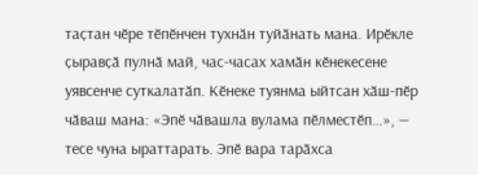таҫтан чӗре тӗпӗнчен тухнӑн туйӑнать мана. Ирӗкле ҫыравҫӑ пулнӑ май, час-часах хамӑн кӗнекесене уявсенче суткалатӑп. Кӗнеке туянма ыйтсан хӑш-пӗр чӑваш мана: «Эпӗ чӑвашла вулама пӗлместӗп…», — тесе чуна ыраттарать. Эпӗ вара тарӑхса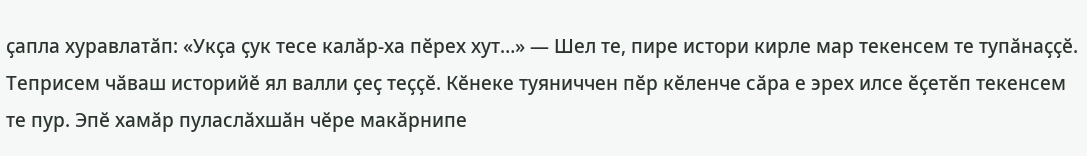ҫапла хуравлатӑп: «Укҫа ҫук тесе калӑр-ха пӗрех хут…» — Шел те, пире истори кирле мар текенсем те тупӑнаҫҫӗ. Теприсем чӑваш историйӗ ял валли ҫеҫ теҫҫӗ. Кӗнеке туяниччен пӗр кӗленче сӑра е эрех илсе ӗҫетӗп текенсем те пур. Эпӗ хамӑр пуласлӑхшӑн чӗре макӑрнипе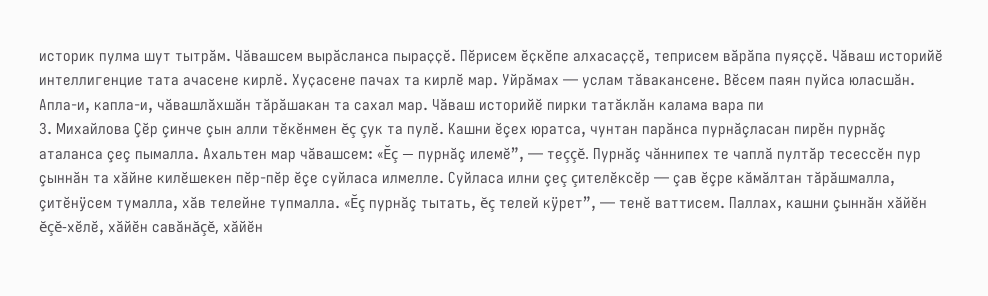историк пулма шут тытрӑм. Чӑвашсем вырӑсланса пыраҫҫӗ. Пӗрисем ӗҫкӗпе алхасаҫҫӗ, теприсем вӑрӑпа пуяҫҫӗ. Чӑваш историйӗ интеллигенцие тата ачасене кирлӗ. Хуҫасене пачах та кирлӗ мар. Уйрӑмах — услам тӑвакансене. Вӗсем паян пуйса юласшӑн. Апла-и, капла-и, чӑвашлӑхшӑн тӑрӑшакан та сахал мар. Чӑваш историйӗ пирки татӑклӑн калама вара пи
З. Михайлова Çĕр çинче çын алли тĕкĕнмен ĕç çук та пулĕ. Кашни ĕçех юратса, чунтан парăнса пурнăçласан пирĕн пурнăç аталанса çеç пымалла. Ахальтен мар чăвашсем: «Ĕç — пурнăç илемĕ”, — теççĕ. Пурнăç чăннипех те чаплă пултăр тесессĕн пур çыннăн та хăйне килĕшекен пĕр-пĕр ĕçе суйласа илмелле. Суйласа илни çеç çителĕксĕр — çав ĕçре кăмăлтан тăрăшмалла, çитĕнÿсем тумалла, хăв телейне тупмалла. «Ĕç пурнăç тытать, ĕç телей кÿрет”, — тенĕ ваттисем. Паллах, кашни çыннăн хăйĕн ĕçĕ-хĕлĕ, хăйĕн савăнăçĕ, хăйĕн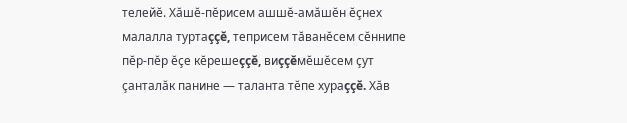телейĕ. Хăшĕ-пĕрисем ашшĕ-амăшĕн ĕçнех малалла туртаççĕ, теприсем тăванĕсем сĕннипе пĕр-пĕр ĕçе кĕрешеççĕ, виççĕмĕшĕсем çут çанталăк панине — таланта тĕпе хураççĕ. Хăв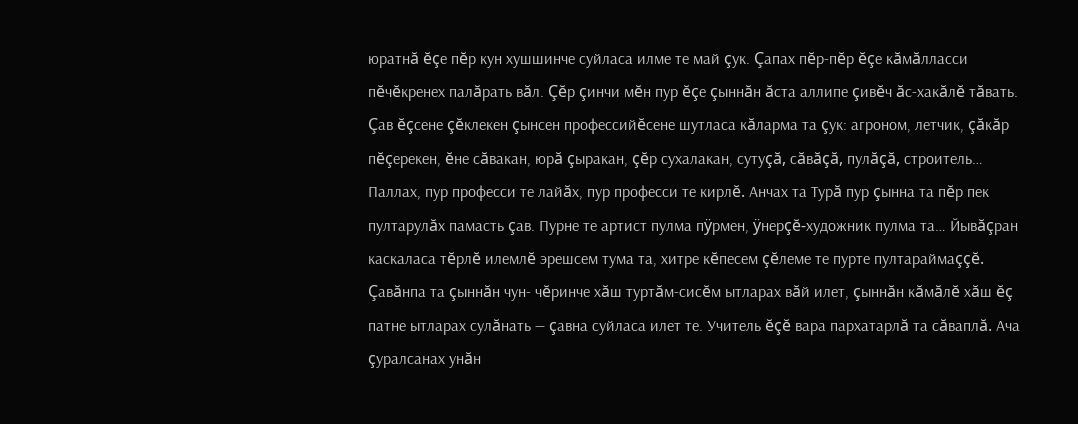юратнă ĕçе пĕр кун хушшинче суйласа илме те май çук. Çапах пĕр-пĕр ĕçе кăмăлласси пĕчĕкренех палăрать вăл. Çĕр çинчи мĕн пур ĕçе çыннăн ăста аллипе çивĕч ăс-хакăлĕ тăвать. Çав ĕçсене çĕклекен çынсен профессийĕсене шутласа кăларма та çук: агроном, летчик, çăкăр пĕçерекен, ĕне сăвакан, юрă çыракан, çĕр сухалакан, сутуçă, сăвăçă, пулăçă, строитель… Паллах, пур професси те лайăх, пур професси те кирлĕ. Анчах та Турă пур çынна та пĕр пек пултарулăх памасть çав. Пурне те артист пулма пÿрмен, ÿнерçĕ-художник пулма та… Йывăçран каскаласа тĕрлĕ илемлĕ эрешсем тума та, хитре кĕпесем çĕлеме те пурте пултараймаççĕ. Çавăнпа та çыннăн чун- чĕринче хăш туртăм-сисĕм ытларах вăй илет, çыннăн кăмăлĕ хăш ĕç патне ытларах сулăнать — çавна суйласа илет те. Учитель ĕçĕ вара пархатарлă та сăваплă. Ача çуралсанах унăн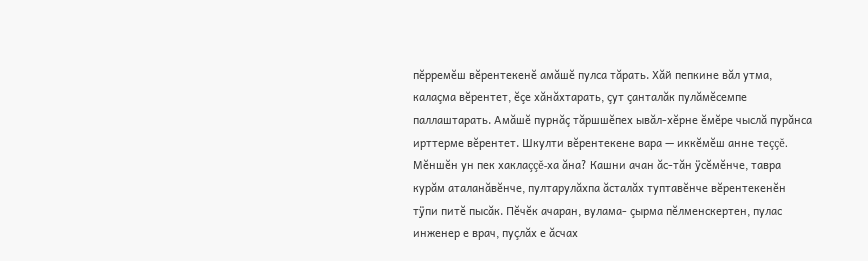пĕрремĕш вĕрентекенĕ амăшĕ пулса тăрать. Хăй пепкине вăл утма, калаçма вĕрентет, ĕçе хăнăхтарать, çут çанталăк пулăмĕсемпе паллаштарать. Амăшĕ пурнăç тăршшĕпех ывăл-хĕрне ĕмĕре чыслă пурăнса ирттерме вĕрентет. Шкулти вĕрентекене вара — иккĕмĕш анне теççĕ. Мĕншĕн ун пек хаклаççĕ-ха ăна? Кашни ачан ăс-тăн ÿсĕмĕнче, тавра курăм аталанăвĕнче, пултарулăхпа ăсталăх туптавĕнче вĕрентекенĕн тÿпи питĕ пысăк. Пĕчĕк ачаран, вулама- çырма пĕлменскертен, пулас инженер е врач, пуçлăх е ăсчах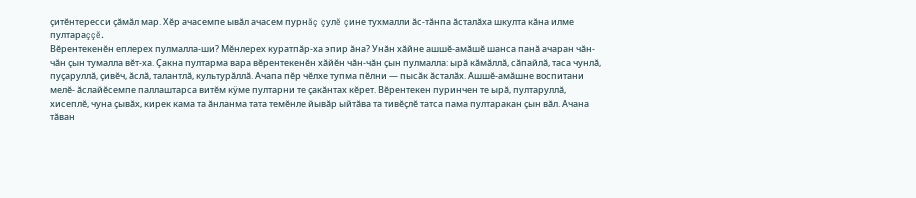çитĕнтересси çăмăл мар. Хĕр ачасемпе ывăл ачасем пурнăç çулĕ çине тухмалли ăс-тăнпа ăсталăха шкулта кăна илме пултараççĕ.
Вĕрентекенĕн еплерех пулмалла-ши? Мĕнлерех куратпăр-ха эпир ăна? Унăн хăйне ашшĕ-амăшĕ шанса панă ачаран чăн-чăн çын тумалла вĕт-ха. Çакна пултарма вара вĕрентекенĕн хăйĕн чăн-чăн çын пулмалла: ырă кăмăллă, сăпайлă, таса чунлă, пуçаруллă, çивĕч, ăслă, талантлă, культурăллă. Ачапа пĕр чĕлхе тупма пĕлни — пысăк ăсталăх. Ашшĕ-амăшне воспитани мелĕ- ăслайĕсемпе паллаштарса витĕм кÿме пултарни те çакăнтах кĕрет. Вĕрентекен пуринчен те ырă, пултаруллă, хисеплĕ, чуна çывăх, кирек кама та ăнланма тата темĕнле йывăр ыйтăва та тивĕçлĕ татса пама пултаракан çын вăл. Ачана тăван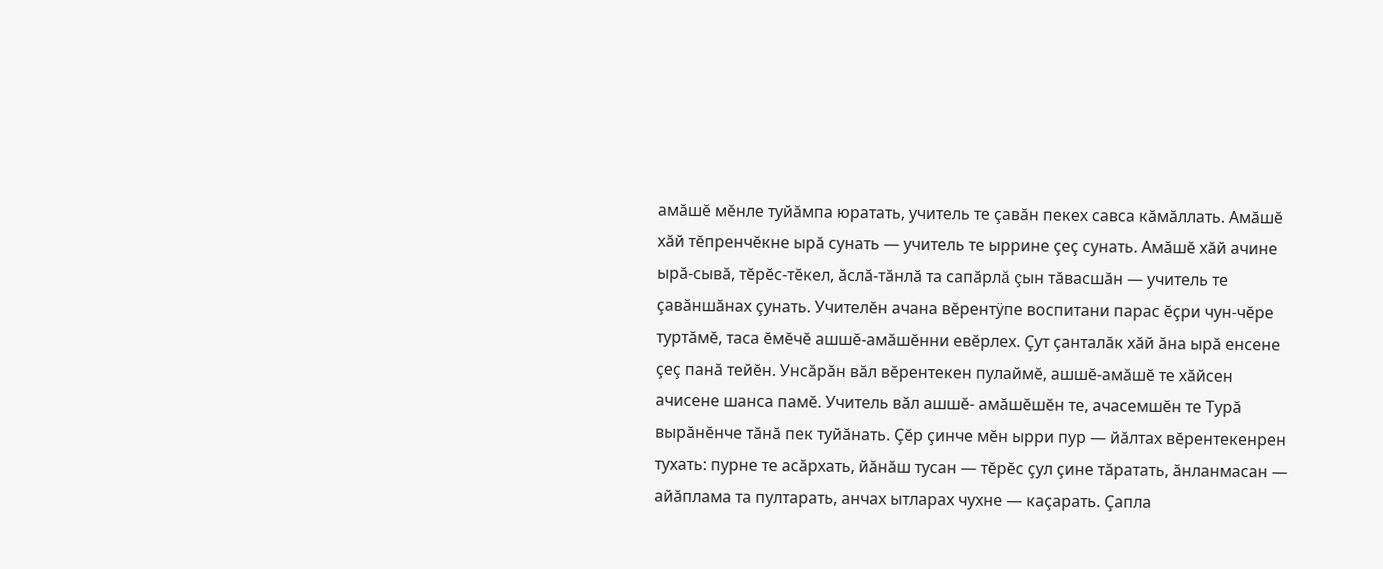амăшĕ мĕнле туйăмпа юратать, учитель те çавăн пекех савса кăмăллать. Амăшĕ хăй тĕпренчĕкне ырă сунать — учитель те ыррине çеç сунать. Амăшĕ хăй ачине ырă-сывă, тĕрĕс-тĕкел, ăслă-тăнлă та сапăрлă çын тăвасшăн — учитель те çавăншăнах çунать. Учителĕн ачана вĕрентÿпе воспитани парас ĕçри чун-чĕре туртăмĕ, таса ĕмĕчĕ ашшĕ-амăшĕнни евĕрлех. Çут çанталăк хăй ăна ырă енсене çеç панă тейĕн. Унсăрăн вăл вĕрентекен пулаймĕ, ашшĕ-амăшĕ те хăйсен ачисене шанса памĕ. Учитель вăл ашшĕ- амăшĕшĕн те, ачасемшĕн те Турă вырăнĕнче тăнă пек туйăнать. Çĕр çинче мĕн ырри пур — йăлтах вĕрентекенрен тухать: пурне те асăрхать, йăнăш тусан — тĕрĕс çул çине тăратать, ăнланмасан — айăплама та пултарать, анчах ытларах чухне — каçарать. Çапла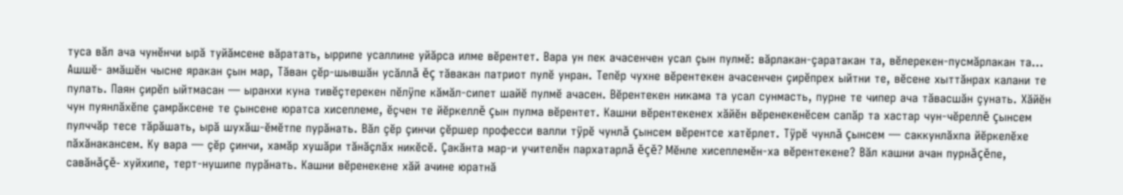туса вăл ача чунĕнчи ырă туйăмсене вăратать, ыррипе усаллине уйăрса илме вĕрентет. Вара ун пек ачасенчен усал çын пулмĕ: вăрлакан-çаратакан та, вĕлерекен-пусмăрлакан та… Ашшĕ- амăшĕн чысне яракан çын мар, Тăван çĕр-шывшăн усăллă ĕç тăвакан патриот пулĕ унран. Тепĕр чухне вĕрентекен ачасенчен çирĕпрех ыйтни те, вĕсене хыттăнрах калани те пулать. Паян çирĕп ыйтмасан — ыранхи куна тивĕçтерекен пĕлÿпе кăмăл-сипет шайĕ пулмĕ ачасен. Вĕрентекен никама та усал сунмасть, пурне те чипер ача тăвасшăн çунать. Хăйĕн чун пуянлăхĕпе çамрăксене те çынсене юратса хисеплеме, ĕçчен те йĕркеллĕ çын пулма вĕрентет. Кашни вĕрентекенех хăйĕн вĕренекенĕсем сапăр та хастар чун-чĕреллĕ çынсем пулччăр тесе тăрăшать, ырă шухăш-ĕмĕтпе пурăнать. Вăл çĕр çинчи çĕршер професси валли тÿрĕ чунлă çынсем вĕрентсе хатĕрлет. Тÿрĕ чунлă çынсем — саккунлăхпа йĕркелĕхе пăхăнакансем. Ку вара — çĕр çинчи, хамăр хушăри тăнăçлăх никĕсĕ. Çакăнта мар-и учителĕн пархатарлă ĕçĕ? Мĕнле хисеплемĕн-ха вĕрентекене? Вăл кашни ачан пурнăçĕпе, савăнăçĕ- хуйхипе, терт-нушипе пурăнать. Кашни вĕренекене хăй ачине юратнă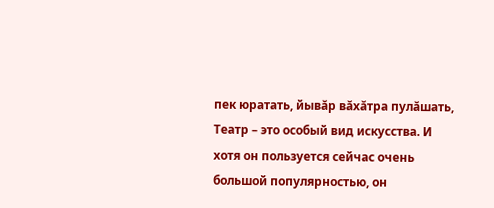пек юратать, йывăр вăхăтра пулăшать,
Театр – это особый вид искусства. И хотя он пользуется сейчас очень большой популярностью, он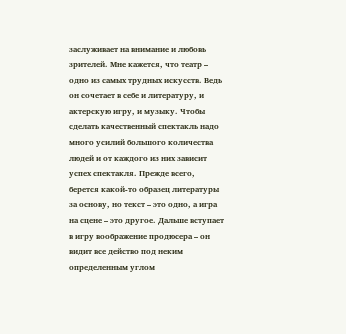заслуживает на внимание и любовь зрителей. Мне кажется, что театр – одно из самых трудных искусств. Ведь он сочетает в себе и литературу, и актерскую игру, и музыку. Чтобы сделать качественный спектакль надо много усилий большого количества людей и от каждого из них зависит успех спектакля. Прежде всего, берется какой-то образец литературы за основу, но текст – это одно, а игра на сцене – это другое. Дальше вступает в игру воображение продюсера – он видит все действо под неким определенным углом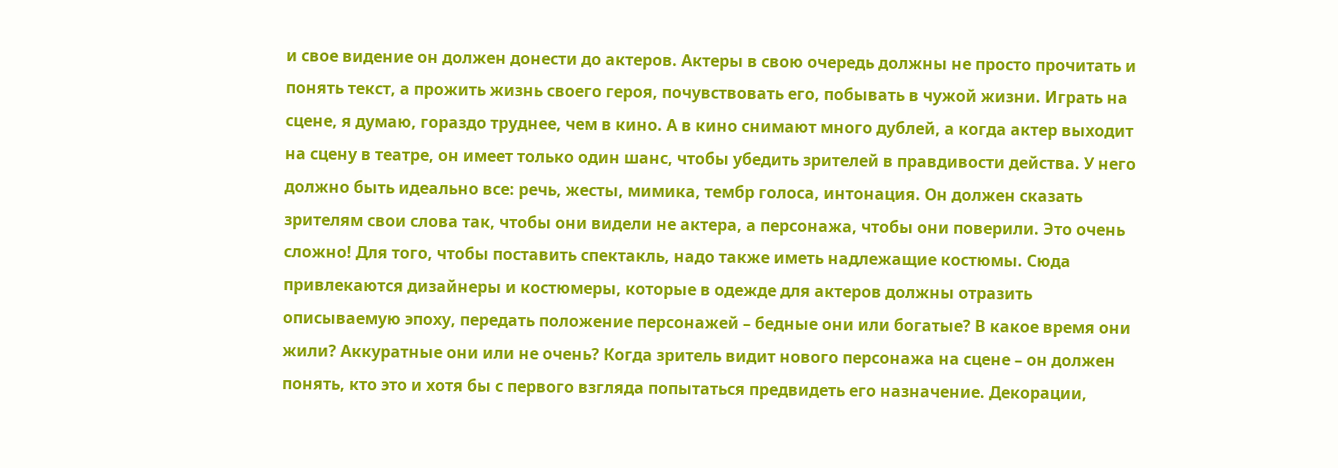и свое видение он должен донести до актеров. Актеры в свою очередь должны не просто прочитать и понять текст, а прожить жизнь своего героя, почувствовать его, побывать в чужой жизни. Играть на сцене, я думаю, гораздо труднее, чем в кино. А в кино снимают много дублей, а когда актер выходит на сцену в театре, он имеет только один шанс, чтобы убедить зрителей в правдивости действа. У него должно быть идеально все: речь, жесты, мимика, тембр голоса, интонация. Он должен сказать зрителям свои слова так, чтобы они видели не актера, а персонажа, чтобы они поверили. Это очень сложно! Для того, чтобы поставить спектакль, надо также иметь надлежащие костюмы. Сюда привлекаются дизайнеры и костюмеры, которые в одежде для актеров должны отразить описываемую эпоху, передать положение персонажей – бедные они или богатые? В какое время они жили? Аккуратные они или не очень? Когда зритель видит нового персонажа на сцене – он должен понять, кто это и хотя бы с первого взгляда попытаться предвидеть его назначение. Декорации,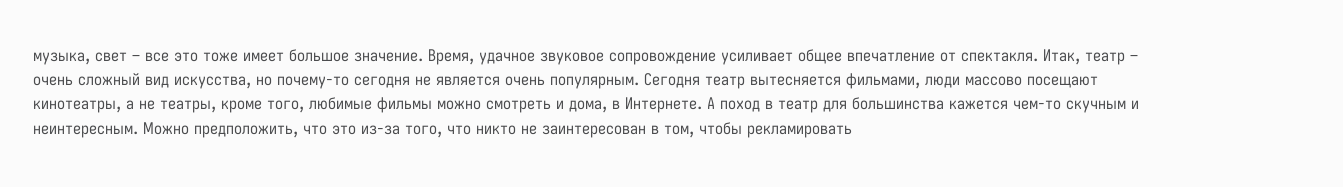музыка, свет – все это тоже имеет большое значение. Время, удачное звуковое сопровождение усиливает общее впечатление от спектакля. Итак, театр – очень сложный вид искусства, но почему-то сегодня не является очень популярным. Сегодня театр вытесняется фильмами, люди массово посещают кинотеатры, а не театры, кроме того, любимые фильмы можно смотреть и дома, в Интернете. А поход в театр для большинства кажется чем-то скучным и неинтересным. Можно предположить, что это из-за того, что никто не заинтересован в том, чтобы рекламировать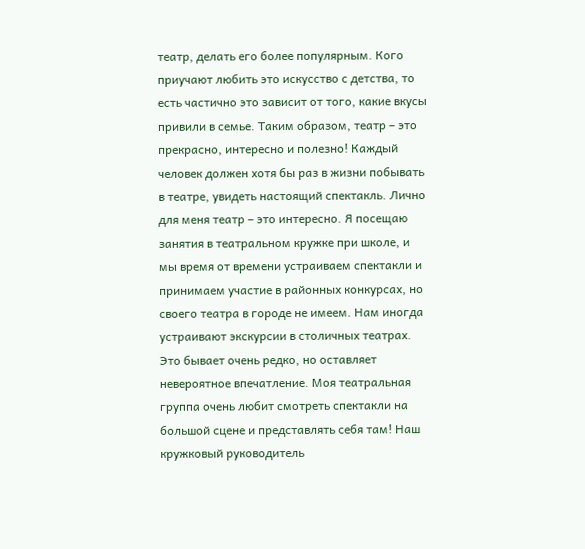театр, делать его более популярным. Кого приучают любить это искусство с детства, то есть частично это зависит от того, какие вкусы привили в семье. Таким образом, театр – это прекрасно, интересно и полезно! Каждый человек должен хотя бы раз в жизни побывать в театре, увидеть настоящий спектакль. Лично для меня театр – это интересно. Я посещаю занятия в театральном кружке при школе, и мы время от времени устраиваем спектакли и принимаем участие в районных конкурсах, но своего театра в городе не имеем. Нам иногда устраивают экскурсии в столичных театрах. Это бывает очень редко, но оставляет невероятное впечатление. Моя театральная группа очень любит смотреть спектакли на большой сцене и представлять себя там! Наш кружковый руководитель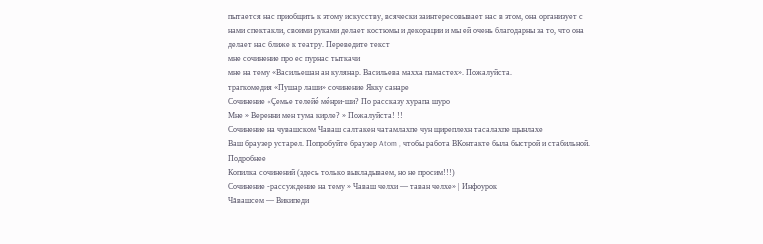пытается нас приобщить к этому искусству, всячески заинтересовывает нас в этом, она организует с нами спектакли, своими руками делает костюмы и декорации и мы ей очень благодарны за то, что она делает нас ближе к театру. Переведите текст
мне сочинение про ес пурнас тыткачи
мне на тему «Васильешан ан кулянар. Васильева махха памастех». Пожалуйста.
трагкомедия «Пушар лаши» сочинение Якку санаре
Сочинение «Çeмье телейé мéнри-ши? По рассказу хурапа шуро
Мне » Веренни мен тума кирле? » Пожалуйста! !!
Сочинение на чувашском Чаваш салтакен чатамлахпе чун щиреплехн тасалахпе щынлахе
Ваш браузер устарел. Попробуйте браузер Atom , чтобы работа ВКонтакте была быстрой и стабильной. Подробнее
Копилка сочинений (здесь только выкладываем, но не просим!!!)
Сочинение -рассуждение на тему » Чаваш челхи — таван челхе» | Инфоурок
Чăвашсем — Википеди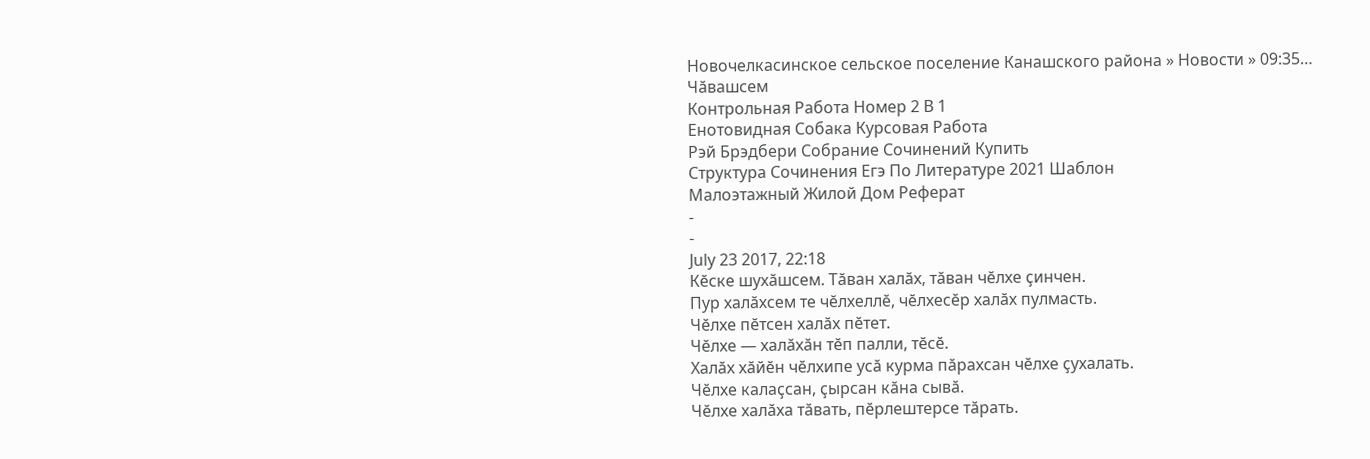Новочелкасинское сельское поселение Канашского района » Новости » 09:35…
Чӑвашсем
Контрольная Работа Номер 2 В 1
Енотовидная Собака Курсовая Работа
Рэй Брэдбери Собрание Сочинений Купить
Структура Сочинения Егэ По Литературе 2021 Шаблон
Малоэтажный Жилой Дом Реферат
-
-
July 23 2017, 22:18
Кӗске шухӑшсем. Тӑван халӑх, тӑван чӗлхе ҫинчен.
Пур халӑхсем те чӗлхеллӗ, чӗлхесӗр халӑх пулмасть.
Чӗлхе пӗтсен халӑх пӗтет.
Чӗлхе — халӑхӑн тӗп палли, тӗсӗ.
Халӑх хӑйӗн чӗлхипе усӑ курма пӑрахсан чӗлхе ҫухалать.
Чӗлхе калаҫсан, ҫырсан кӑна сывӑ.
Чӗлхе халӑха тӑвать, пӗрлештерсе тӑрать.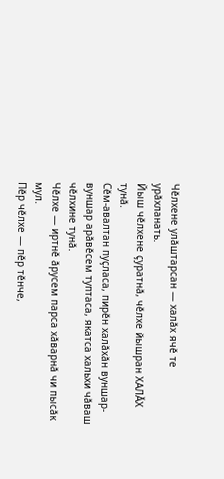Чӗлхене улӑштарсан — халӑх ячӗ те урӑхланать.
Йыш чӗлхене ҫуратнӑ, чӗлхе йышран ХАЛӐХ тунӑ.
Сӗм-авалтан пуҫласа, пирӗн халӑхӑн вуншар-вуншар арӑвӗсем туптаса, якатса хальхи чӑваш чӗлхине тунӑ.
Чӗлхе — иртнӗ ӑрусем парса хӑварнӑ чи пысӑк мул.
Пӗр чӗлхе — пӗр тӗнче,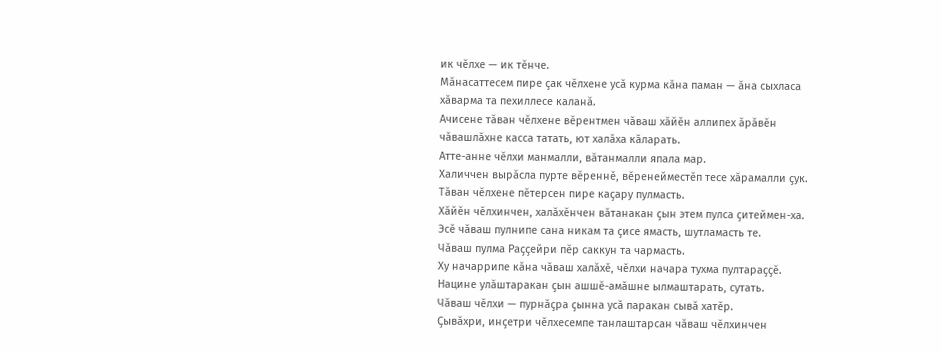ик чӗлхе — ик тӗнче.
Мӑнасаттесем пире ҫак чӗлхене усӑ курма кӑна паман — ӑна сыхласа хӑварма та пехиллесе каланӑ.
Ачисене тӑван чӗлхене вӗрентмен чӑваш хӑйӗн аллипех ӑрӑвӗн чӑвашлӑхне касса татать, ют халӑха кӑларать.
Атте-анне чӗлхи манмалли, вӑтанмалли япала мар.
Халиччен вырӑсла пурте вӗреннӗ, вӗренейместӗп тесе хӑрамалли ҫук.
Тӑван чӗлхене пӗтерсен пире каҫару пулмасть.
Хӑйӗн чӗлхинчен, халӑхӗнчен вӑтанакан ҫын этем пулса ҫитеймен-ха.
Эсӗ чӑваш пулнипе сана никам та ҫисе ямасть, шутламасть те.
Чӑваш пулма Раҫҫейри пӗр саккун та чармасть.
Ху начаррипе кӑна чӑваш халӑхӗ, чӗлхи начара тухма пултараҫҫӗ.
Нацине улӑштаракан ҫын ашшӗ-амӑшне ылмаштарать, сутать.
Чӑваш чӗлхи — пурнӑҫра ҫынна усӑ паракан сывӑ хатӗр.
Ҫывӑхри, инҫетри чӗлхесемпе танлаштарсан чӑваш чӗлхинчен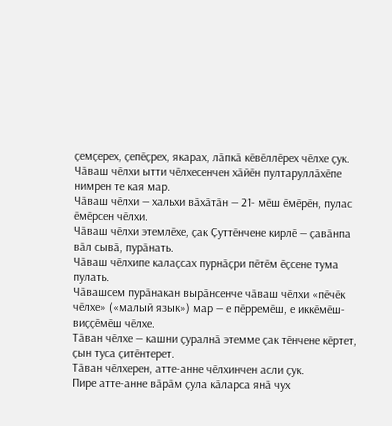ҫемҫерех, ҫепӗҫрех, якарах, лӑпкӑ кӗвӗллӗрех чӗлхе ҫук.
Чӑваш чӗлхи ытти чӗлхесенчен хӑйӗн пултаруллӑхӗпе нимрен те кая мар.
Чӑваш чӗлхи — хальхи вӑхӑтӑн — 21- мӗш ӗмӗрӗн, пулас ӗмӗрсен чӗлхи.
Чӑваш чӗлхи этемлӗхе, ҫак Ҫуттӗнчене кирлӗ — ҫавӑнпа вӑл сывӑ, пурӑнать.
Чӑваш чӗлхипе калаҫсах пурнӑҫри пӗтӗм ӗҫсене тума пулать.
Чӑвашсем пурӑнакан вырӑнсенче чӑваш чӗлхи «пӗчӗк чӗлхе» («малый язык») мар — е пӗрремӗш, е иккӗмӗш- виҫҫӗмӗш чӗлхе.
Тӑван чӗлхе — кашни ҫуралнӑ этемме ҫак тӗнчене кӗртет, ҫын туса ҫитӗнтерет.
Тӑван чӗлхерен, атте-анне чӗлхинчен асли ҫук.
Пире атте-анне вӑрӑм ҫула кӑларса янӑ чух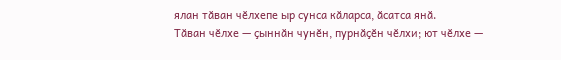ялан тӑван чӗлхепе ыр сунса кӑларса, ӑсатса янӑ.
Тӑван чӗлхе — ҫыннӑн чунӗн, пурнӑҫӗн чӗлхи; ют чӗлхе —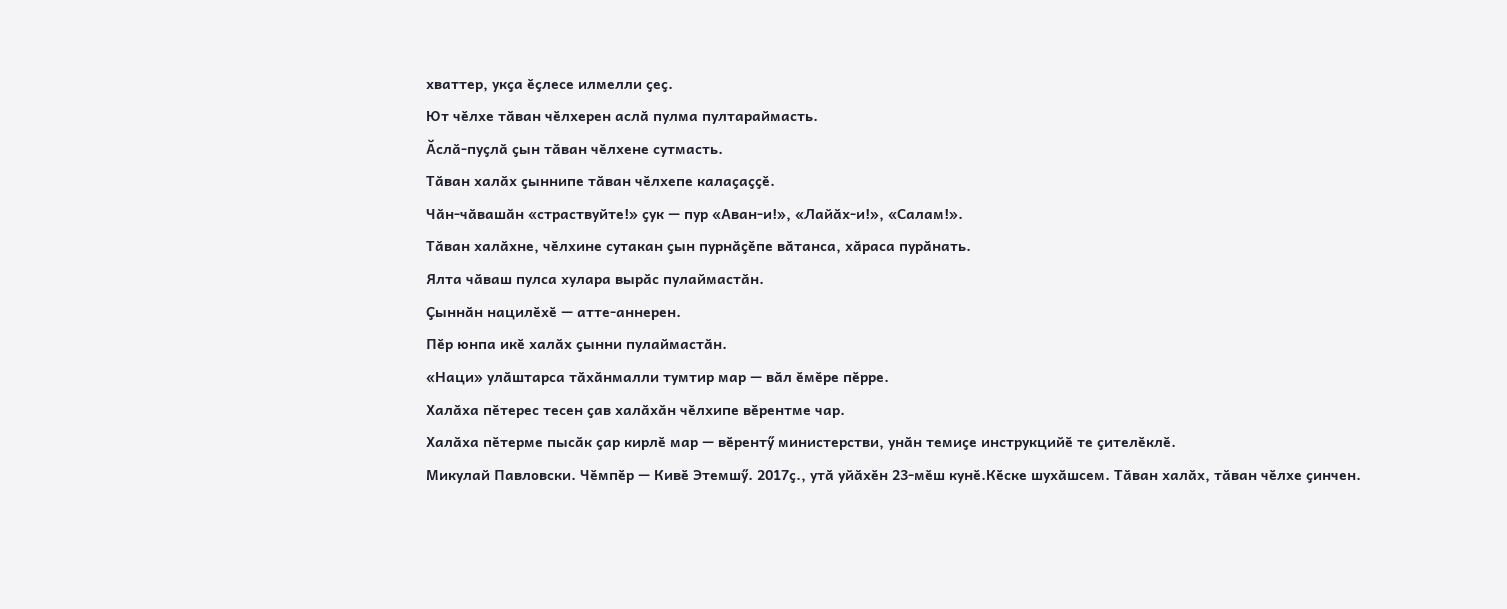хваттер, укҫа ӗҫлесе илмелли ҫеҫ.
Ют чӗлхе тӑван чӗлхерен аслӑ пулма пултараймасть.
Ӑслӑ-пуҫлӑ ҫын тӑван чӗлхене сутмасть.
Тӑван халӑх ҫыннипе тӑван чӗлхепе калаҫаҫҫӗ.
Чӑн-чӑвашӑн «страствуйте!» ҫук — пур «Аван-и!», «Лайӑх-и!», «Салам!».
Тӑван халӑхне, чӗлхине сутакан ҫын пурнӑҫӗпе вӑтанса, хӑраса пурӑнать.
Ялта чӑваш пулса хулара вырӑс пулаймастӑн.
Ҫыннӑн нацилӗхӗ — атте-аннерен.
Пӗр юнпа икӗ халӑх ҫынни пулаймастӑн.
«Наци» улӑштарса тӑхӑнмалли тумтир мар — вӑл ӗмӗре пӗрре.
Халӑха пӗтерес тесен ҫав халӑхӑн чӗлхипе вӗрентме чар.
Халӑха пӗтерме пысӑк ҫар кирлӗ мар — вӗрентӳ министерстви, унӑн темиҫе инструкцийӗ те ҫителӗклӗ.
Микулай Павловски. Чӗмпӗр — Кивӗ Этемшӳ. 2017ҫ., утӑ уйӑхӗн 23-мӗш кунӗ.Кӗске шухӑшсем. Тӑван халӑх, тӑван чӗлхе ҫинчен.